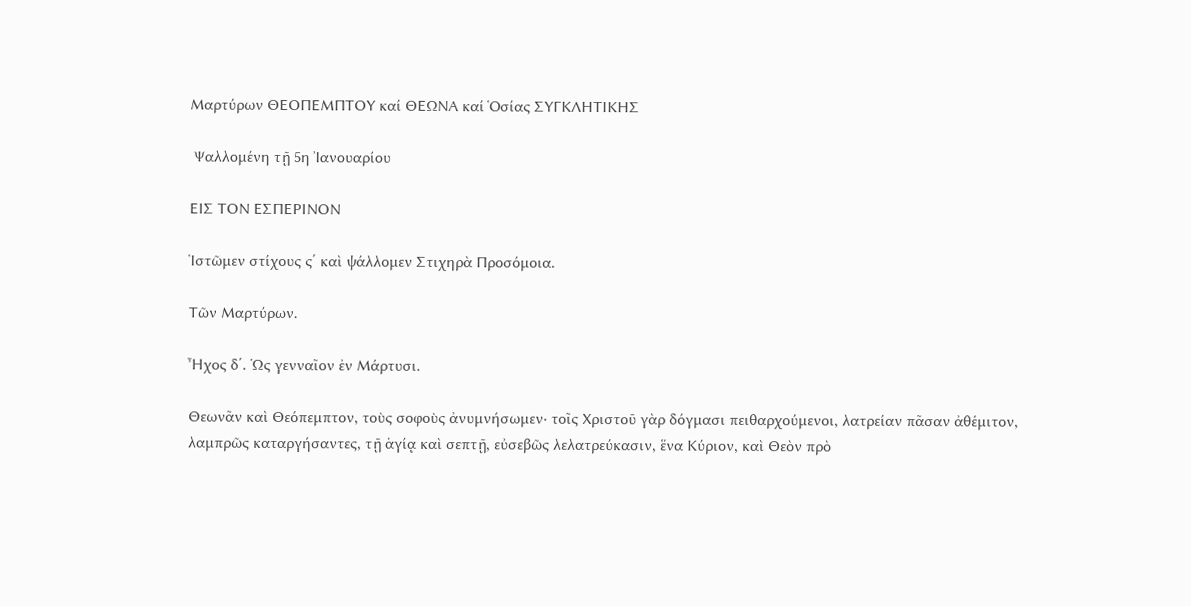Μαρτύρων ΘΕΟΠΕΜΠΤΟΥ καί ΘΕΩΝΑ καί Ὁσίας ΣΥΓΚΛΗΤΙΚΗΣ

 Ψαλλομένη τῇ 5η Ἰανουαρίου

ΕΙΣ ΤΟΝ ΕΣΠΕΡΙΝΟΝ

Ἱστῶμεν στίχους ς΄ καὶ ψάλλομεν Στιχηρὰ Προσόμοια.

Τῶν Μαρτύρων.

Ἦχος δ΄. Ὡς γενναῖον ἐν Μάρτυσι.

Θεωνᾶν καὶ Θεόπεμπτον, τοὺς σοφοὺς ἀνυμνήσωμεν· τοῖς Χριστοῦ γὰρ δόγμασι πειθαρχούμενοι, λατρείαν πᾶσαν ἀθέμιτον, λαμπρῶς καταργήσαντες, τῇ ἁγίᾳ καὶ σεπτῇ, εὐσεβῶς λελατρεύκασιν, ἕνα Κύριον, καὶ Θεὸν πρὸ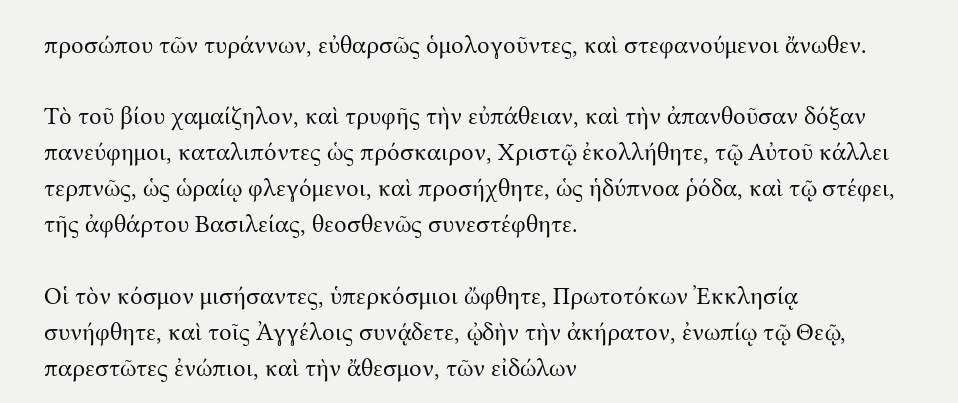προσώπου τῶν τυράννων, εὐθαρσῶς ὁμολογοῦντες, καὶ στεφανούμενοι ἄνωθεν.

Τὸ τοῦ βίου χαμαίζηλον, καὶ τρυφῆς τὴν εὐπάθειαν, καὶ τὴν ἀπανθοῦσαν δόξαν πανεύφημοι, καταλιπόντες ὡς πρόσκαιρον, Χριστῷ ἐκολλήθητε, τῷ Αὐτοῦ κάλλει τερπνῶς, ὡς ὡραίῳ φλεγόμενοι, καὶ προσήχθητε, ὡς ἡδύπνοα ῥόδα, καὶ τῷ στέφει, τῆς ἀφθάρτου Βασιλείας, θεοσθενῶς συνεστέφθητε.

Οἱ τὸν κόσμον μισήσαντες, ὑπερκόσμιοι ὤφθητε, Πρωτοτόκων Ἐκκλησίᾳ συνήφθητε, καὶ τοῖς Ἀγγέλοις συνᾴδετε, ᾠδὴν τὴν ἀκήρατον, ἐνωπίῳ τῷ Θεῷ, παρεστῶτες ἐνώπιοι, καὶ τὴν ἄθεσμον, τῶν εἰδώλων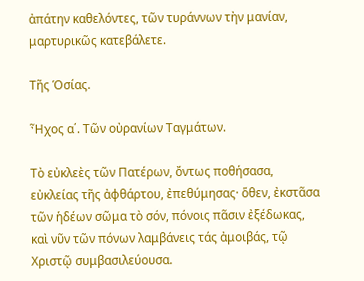ἀπάτην καθελόντες, τῶν τυράννων τὴν μανίαν, μαρτυρικῶς κατεβάλετε.

Τῆς Ὁσίας.

Ἦχος α΄. Τῶν οὐρανίων Ταγμάτων.

Τὸ εὐκλεὲς τῶν Πατέρων, ὄντως ποθήσασα, εὐκλείας τῆς ἀφθάρτου, ἐπεθύμησας· ὅθεν, ἐκστᾶσα τῶν ἡδέων σῶμα τὸ σόν, πόνοις πᾶσιν ἐξέδωκας, καὶ νῦν τῶν πόνων λαμβάνεις τάς ἀμοιβάς, τῷ Χριστῷ συμβασιλεύουσα.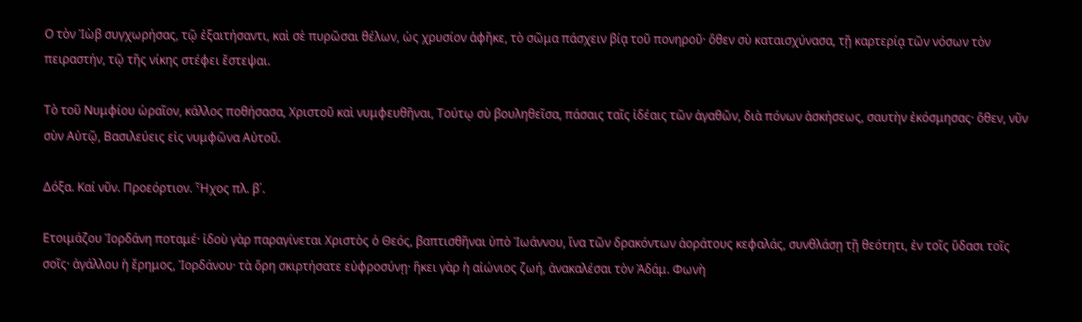Ο τὸν Ἰὼβ συγχωρήσας, τῷ ἐξαιτήσαντι, καὶ σὲ πυρῶσαι θέλων, ὡς χρυσίον ἀφῆκε, τὸ σῶμα πάσχειν βίᾳ τοῦ πονηροῦ· ὅθεν σὺ καταισχύνασα, τῇ καρτερίᾳ τῶν νόσων τὸν πειραστήν, τῷ τῆς νίκης στέφει ἔστεψαι.

Τὸ τοῦ Νυμφίου ὡραῖον, κάλλος ποθήσασα, Χριστοῦ καὶ νυμφευθῆναι, Τούτῳ σὺ βουληθεῖσα, πάσαις ταῖς ἰδέαις τῶν ἀγαθῶν, διὰ πόνων ἀσκήσεως, σαυτὴν ἐκόσμησας· ὅθεν, νῦν σὺν Αὐτῷ, Βασιλεύεις εἰς νυμφῶνα Αὐτοῦ.

Δόξα. Καί νῦν. Προεόρτιον. Ἦχος πλ. β΄.

Ετοιμάζου Ἰορδάνη ποταμέ· ἰδοὺ γὰρ παραγίνεται Χριστὸς ὁ Θεός, βαπτισθῆναι ὑπὸ Ἰωάννου, ἵνα τῶν δρακόντων ἀοράτους κεφαλάς, συνθλάσῃ τῇ θεότητι, ἐν τοῖς ὕδασι τοῖς σοῖς· ἀγάλλου ἡ ἔρημος, Ἰορδάνου· τὰ ὄρη σκιρτήσατε εὐφροσύνῃ· ἣκει γὰρ ἡ αἰώνιος ζωή, ἀνακαλέσαι τὸν Ἀδάμ. Φωνὴ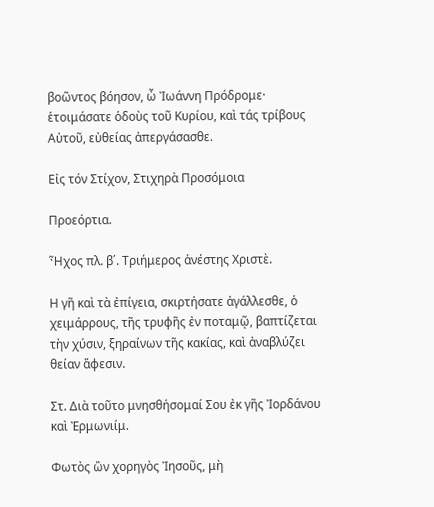βοῶντος βόησον, ὦ Ἰωάννη Πρόδρομε· ἑτοιμάσατε ὁδοὺς τοῦ Κυρίου, καὶ τάς τρίβους Αὐτοῦ, εὐθείας ἀπεργάσασθε.

Εἰς τόν Στίχον, Στιχηρὰ Προσόμοια

Προεόρτια.

Ἦχος πλ. β΄. Τριήμερος ἀνέστης Χριστὲ.

Η γῆ καὶ τὰ ἐπίγεια, σκιρτήσατε ἀγάλλεσθε, ὁ χειμάρρους, τῆς τρυφῆς ἐν ποταμῷ, βαπτίζεται τὴν χύσιν, ξηραίνων τῆς κακίας, καὶ ἀναβλύζει θείαν ἄφεσιν.

Στ. Διὰ τοῦτο μνησθήσομαί Σου ἐκ γῆς Ἰορδάνου καὶ Ἐρμωνιίμ.

Φωτὸς ὢν χορηγὸς Ἰησοῦς, μὴ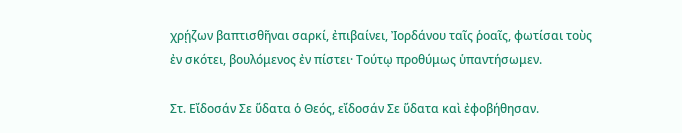χρῄζων βαπτισθῆναι σαρκί, ἐπιβαίνει, Ἰορδάνου ταῖς ῥοαῖς, φωτίσαι τοὺς ἐν σκότει, βουλόμενος ἐν πίστει· Τούτῳ προθύμως ὑπαντήσωμεν.

Στ. Εἴδοσάν Σε ὕδατα ὁ Θεός, εἴδοσάν Σε ὕδατα καὶ ἐφοβήθησαν.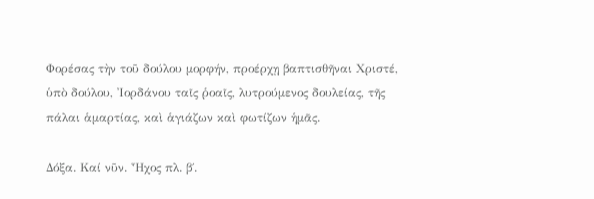Φορέσας τὴν τοῦ δούλου μορφήν, προέρχῃ βαπτισθῆναι Χριστέ, ὑπὸ δούλου, Ἰορδάνου ταῖς ῥοαῖς, λυτρούμενος δουλείας, τῆς πάλαι ἁμαρτίας, καὶ ἁγιάζων καὶ φωτίζων ἡμᾶς.

Δόξα. Καί νῦν. Ἦχος πλ. β΄.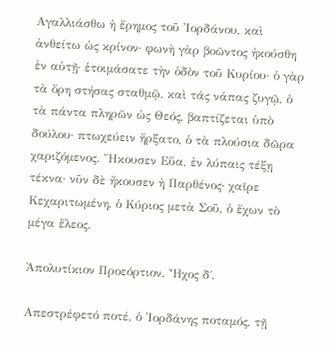Αγαλλιάσθω ἡ ἔρημος τοῦ Ἰορδάνου, καὶ ἀνθείτω ὡς κρίνον· φωνὴ γὰρ βοῶντος ἠκούσθη ἐν αὐτῇ· ἑτοιμάσατε τὴν ὁδὸν τοῦ Κυρίου· ὁ γὰρ τὰ ὄρη στήσας σταθμῷ, καὶ τάς νάπας ζυγῷ, ὁ τὰ πάντα πληρῶν ὡς Θεός, βαπτίζεται ὑπὸ δούλου· πτωχεύειν ἤρξατο, ὁ τὰ πλούσια δῶρα χαριζόμενος. Ἤκουσεν Εὕα, ἐν λύπαις τέξῃ τέκνα· νῦν δὲ ἤκουσεν ἡ Παρθένος· χαῖρε Κεχαριτωμένη, ὁ Κύριος μετὰ Σοῦ, ὁ ἔχων τὸ μέγα ἔλεος.

Ἀπολυτίκιον Προεόρτιον. Ἦχος δ΄.

Απεστρέφετό ποτέ, ὁ Ἰορδάνης ποταμός, τῇ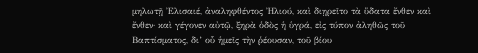μηλωτῇ Ἐλισαιέ, ἀναληφθέντος Ἠλιού, καὶ διῃρεῖτο τὰ ὕδατα ἔνθεν καὶ ἔνθεν· καὶ γέγονεν αὐτῷ, ξηρὰ ὁδὸς ἡ ὑγρά, εἰς τύπον ἀληθῶς τοῦ Βαπτίσματος, δι’ οὗ ἡμεῖς τὴν ῥέουσαν, τοῦ βίου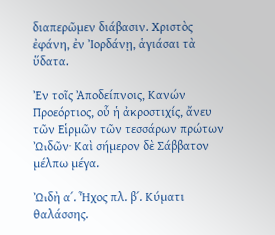διαπερῶμεν διάβασιν. Χριστὸς ἐφάνη, ἐν Ἰορδάνῃ, ἁγιάσαι τὰ ὕδατα.

Ἐν τοῖς Ἀποδείπνοις, Κανών Προεόρτιος, οὗ ἡ ἀκροστιχίς, ἄνευ τῶν Εἱρμῶν τῶν τεσσάρων πρώτων ᾨδῶν· Καὶ σήμερον δὲ Σάββατον μέλπω μέγα.

ᾨδὴ α΄. Ἦχος πλ. β΄. Κύματι θαλάσσης.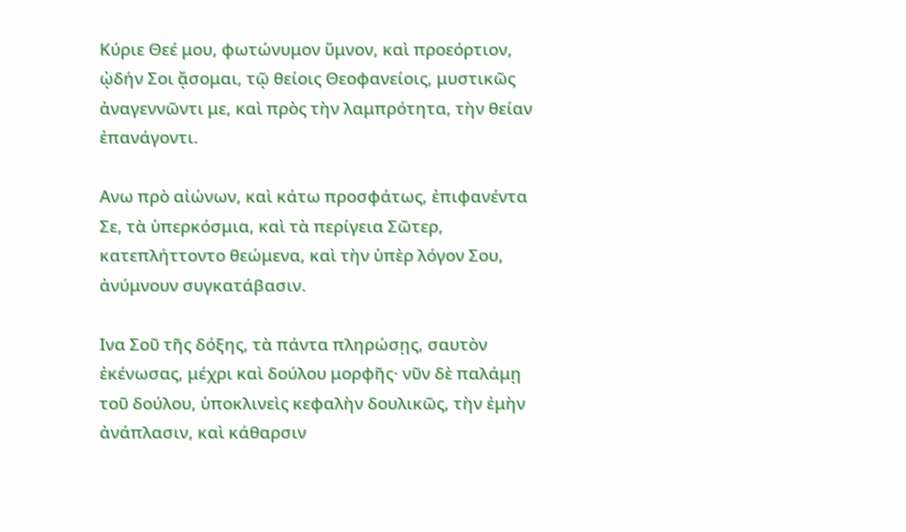Κύριε Θεέ μου, φωτώνυμον ὕμνον, καὶ προεόρτιον, ᾠδήν Σοι ᾄσομαι, τῷ θείοις Θεοφανείοις, μυστικῶς ἀναγεννῶντι με, καὶ πρὸς τὴν λαμπρότητα, τὴν θείαν ἐπανάγοντι.

Ανω πρὸ αἰώνων, καὶ κάτω προσφάτως, ἐπιφανέντα Σε, τὰ ὑπερκόσμια, καὶ τὰ περίγεια Σῶτερ, κατεπλήττοντο θεώμενα, καὶ τὴν ὑπὲρ λόγον Σου, ἀνύμνουν συγκατάβασιν.

Ινα Σοῦ τῆς δόξης, τὰ πάντα πληρώσῃς, σαυτὸν ἐκένωσας, μέχρι καὶ δούλου μορφῆς· νῦν δὲ παλάμῃ τοῦ δούλου, ὑποκλινεὶς κεφαλὴν δουλικῶς, τὴν ἐμὴν ἀνάπλασιν, καὶ κάθαρσιν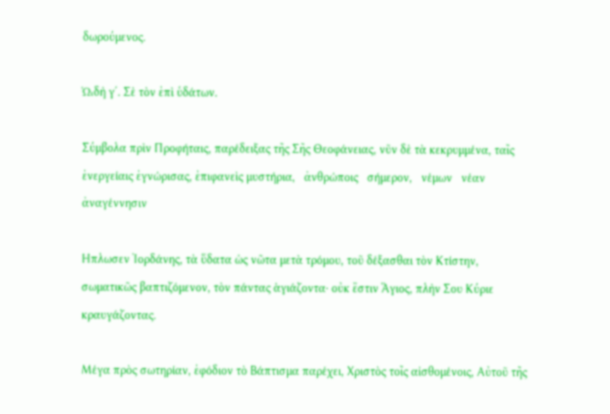δωρούμενος.

ᾨδὴ γ΄. Σὲ τὸν ἐπὶ ὑδάτων.

Σύμβολα πρὶν Προφήταις, παρέδειξας τῆς Σῆς Θεοφάνειας, νῦν δὲ τὰ κεκρυμμένα, ταῖς ἐνεργείαις ἐγνώρισας, ἐπιφανεὶς μυστήρια,   ἀνθρώποις   σήμερον,   νέμων   νέαν   ἀναγέννησιν

Ηπλωσεν Ἰορδάνης, τὰ ὕδατα ὡς νῶτα μετὰ τρόμου, τοῦ δέξασθαι τὸν Κτίστην, σωματικῶς βαπτιζόμενον, τὸν πάντας ἁγιάζοντα· οὐκ ἒστιν Ἅγιος, πλὴν Σου Κύριε κραυγάζοντας.

Μέγα πρὸς σωτηρίαν, ἐφόδιον τὸ Βάπτισμα παρέχει, Χριστὸς τοῖς αἰσθομένοις, Αὐτοῦ τῆς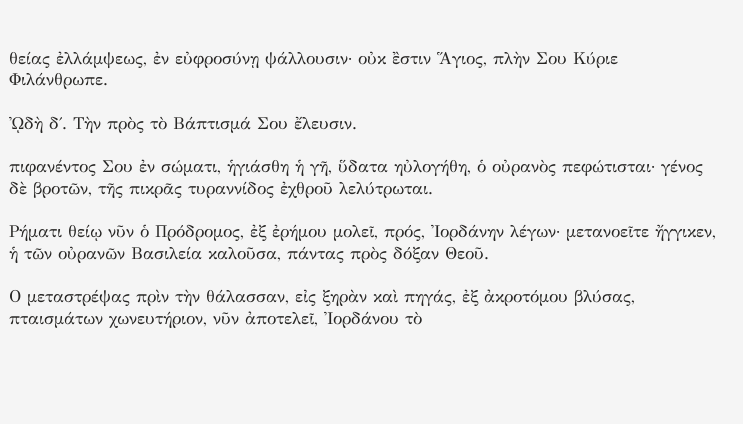θείας ἐλλάμψεως, ἐν εὐφροσύνῃ ψάλλουσιν· οὐκ ἒστιν Ἅγιος, πλὴν Σου Κύριε Φιλάνθρωπε.

ᾨδὴ δ΄. Τὴν πρὸς τὸ Βάπτισμά Σου ἔλευσιν.

πιφανέντος Σου ἐν σώματι, ἡγιάσθη ἡ γῆ, ὕδατα ηὐλογήθη, ὁ οὐρανὸς πεφώτισται· γένος δὲ βροτῶν, τῆς πικρᾶς τυραννίδος ἐχθροῦ λελύτρωται.

Ρήματι θείῳ νῦν ὁ Πρόδρομος, ἐξ ἐρήμου μολεῖ, πρός, Ἰορδάνην λέγων· μετανοεῖτε ἤγγικεν, ἡ τῶν οὐρανῶν Βασιλεία καλοῦσα, πάντας πρὸς δόξαν Θεοῦ.

Ο μεταστρέψας πρὶν τὴν θάλασσαν, εἰς ξηρὰν καὶ πηγάς, ἐξ ἀκροτόμου βλύσας, πταισμάτων χωνευτήριον, νῦν ἀποτελεῖ, Ἰορδάνου τὸ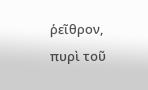ῥεῖθρον, πυρὶ τοῦ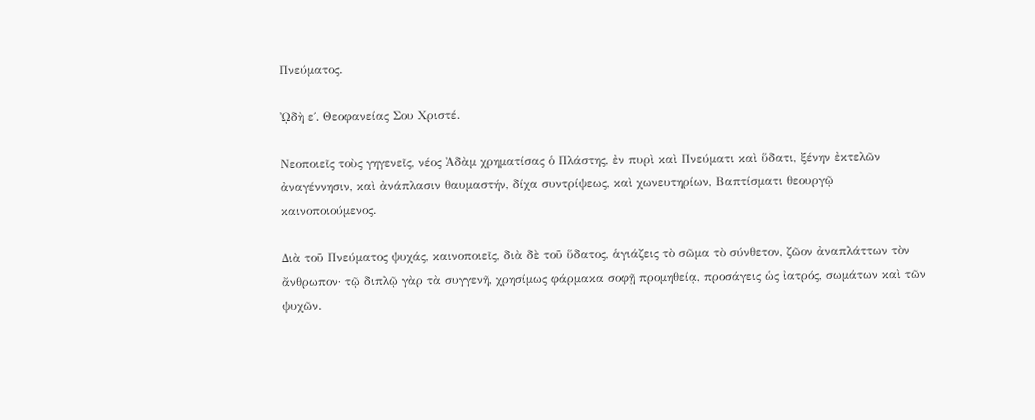Πνεύματος.

ᾨδὴ ε΄. Θεοφανείας Σου Χριστέ.

Νεοποιεῖς τοὺς γηγενεῖς, νέος Ἀδὰμ χρηματίσας ὁ Πλάστης, ἐν πυρὶ καὶ Πνεύματι καὶ ὕδατι, ξένην ἐκτελῶν ἀναγέννησιν, καὶ ἀνάπλασιν θαυμαστήν, δίχα συντρίψεως, καὶ χωνευτηρίων, Βαπτίσματι θεουργῷ καινοποιούμενος.

Διὰ τοῦ Πνεύματος ψυχάς, καινοποιεῖς, διὰ δὲ τοῦ ὕδατος, ἁγιάζεις τὸ σῶμα τὸ σύνθετον, ζῶον ἀναπλάττων τὸν ἄνθρωπον· τῷ διπλῷ γὰρ τὰ συγγενῆ, χρησίμως φάρμακα σοφῇ προμηθείᾳ, προσάγεις ὡς ἰατρός, σωμάτων καὶ τῶν ψυχῶν.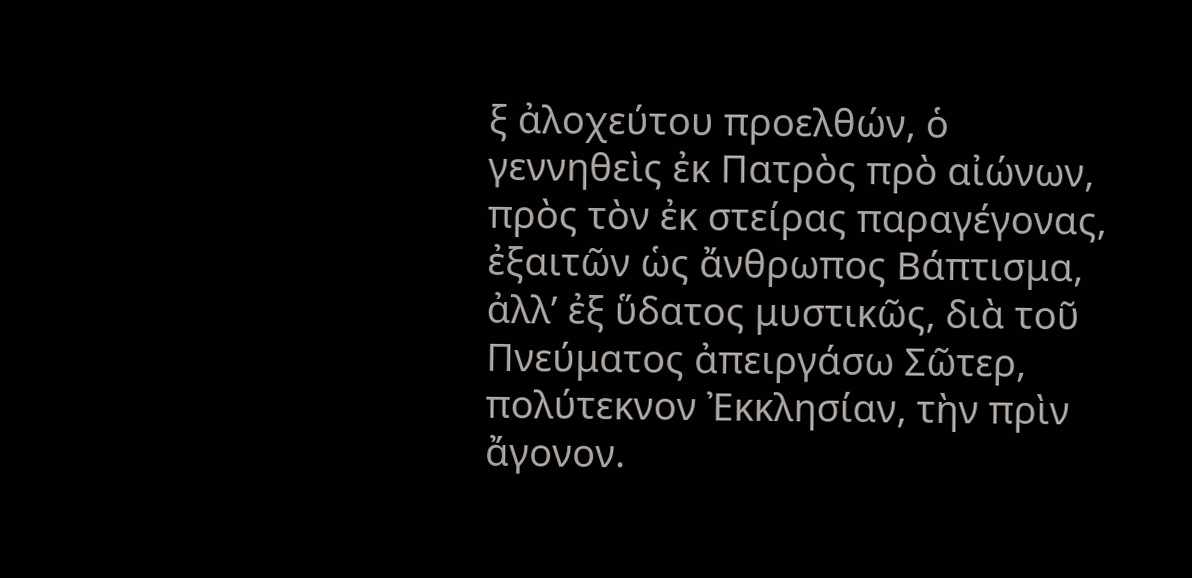ξ ἀλοχεύτου προελθών, ὁ γεννηθεὶς ἐκ Πατρὸς πρὸ αἰώνων, πρὸς τὸν ἐκ στείρας παραγέγονας, ἐξαιτῶν ὡς ἄνθρωπος Βάπτισμα, ἀλλ’ ἐξ ὕδατος μυστικῶς, διὰ τοῦ Πνεύματος ἀπειργάσω Σῶτερ, πολύτεκνον Ἐκκλησίαν, τὴν πρὶν ἄγονον.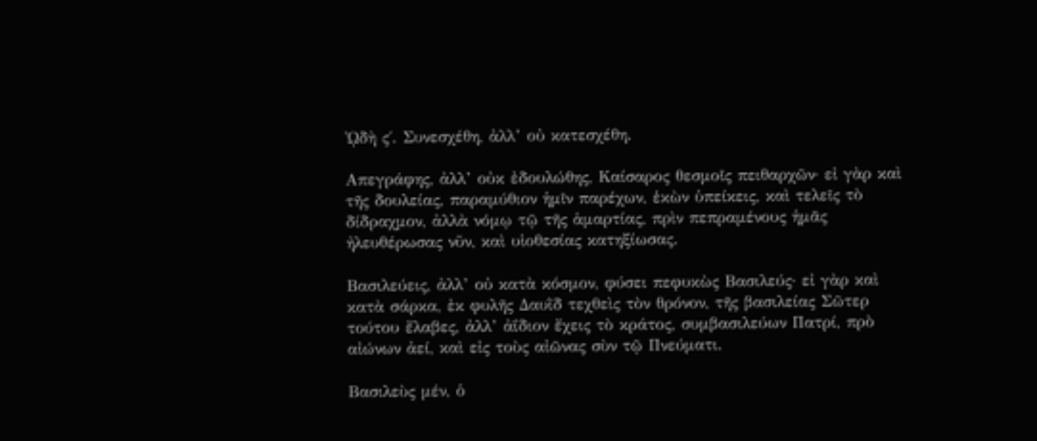ᾨδὴ ς΄. Συνεσχέθη, ἀλλ’ οὐ κατεσχέθη.

Απεγράφης, ἀλλ’ οὐκ ἐδουλώθης, Καίσαρος θεσμοῖς πειθαρχῶν· εἰ γὰρ καὶ τῆς δουλείας, παραμύθιον ἡμῖν παρέχων, ἑκὼν ὑπείκεις, καὶ τελεῖς τὸ δίδραχμον, ἀλλὰ νόμῳ τῷ τῆς ἁμαρτίας, πρὶν πεπραμένους ἡμᾶς ἠλευθέρωσας νῦν, καὶ υἱοθεσίας κατηξίωσας.

Βασιλεύεις, ἀλλ’ οὐ κατὰ κόσμον, φύσει πεφυκὼς Βασιλεύς· εἰ γὰρ καὶ κατὰ σάρκα, ἐκ φυλῆς Δαυῒδ τεχθεὶς τὸν θρόνον, τῆς βασιλείας Σῶτερ τούτου ἔλαβες, ἀλλ’ ἀΐδιον ἔχεις τὸ κράτος, συμβασιλεύων Πατρί, πρὸ αἰώνων ἀεί, καὶ εἰς τοὺς αἰῶνας σὺν τῷ Πνεύματι.

Βασιλεὺς μέν, ὁ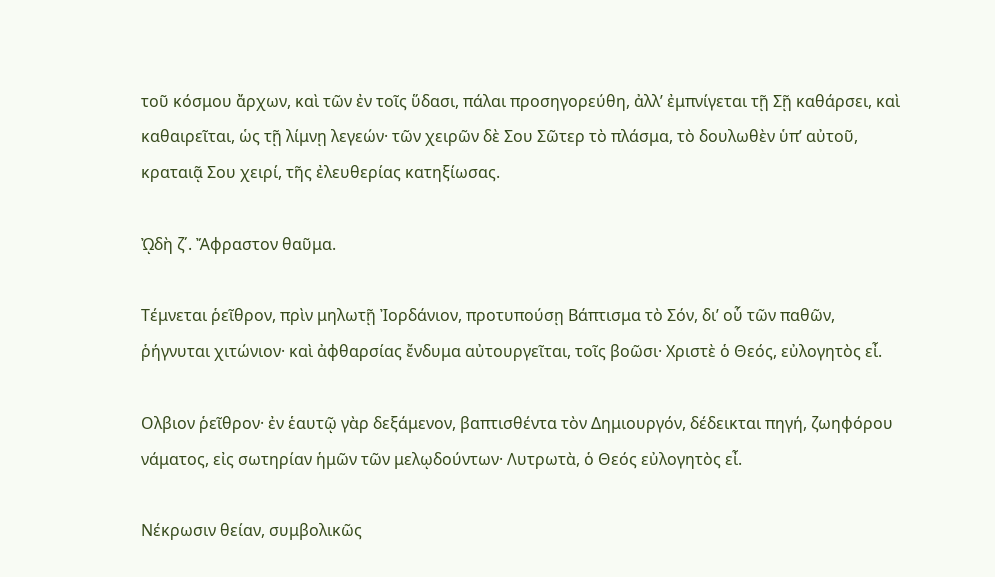τοῦ κόσμου ἄρχων, καὶ τῶν ἐν τοῖς ὕδασι, πάλαι προσηγορεύθη, ἀλλ’ ἐμπνίγεται τῇ Σῇ καθάρσει, καὶ καθαιρεῖται, ὡς τῇ λίμνῃ λεγεών· τῶν χειρῶν δὲ Σου Σῶτερ τὸ πλάσμα, τὸ δουλωθὲν ὑπ’ αὐτοῦ, κραταιᾷ Σου χειρί, τῆς ἐλευθερίας κατηξίωσας.

ᾨδὴ ζ΄. Ἄφραστον θαῦμα.

Τέμνεται ῥεῖθρον, πρὶν μηλωτῇ Ἰορδάνιον, προτυπούσῃ Βάπτισμα τὸ Σόν, δι’ οὗ τῶν παθῶν, ῥήγνυται χιτώνιον· καὶ ἀφθαρσίας ἔνδυμα αὐτουργεῖται, τοῖς βοῶσι· Χριστὲ ὁ Θεός, εὐλογητὸς εἶ.

Ολβιον ῥεῖθρον· ἐν ἑαυτῷ γὰρ δεξάμενον, βαπτισθέντα τὸν Δημιουργόν, δέδεικται πηγή, ζωηφόρου νάματος, εἰς σωτηρίαν ἡμῶν τῶν μελῳδούντων· Λυτρωτὰ, ὁ Θεός εὐλογητὸς εἶ.

Νέκρωσιν θείαν, συμβολικῶς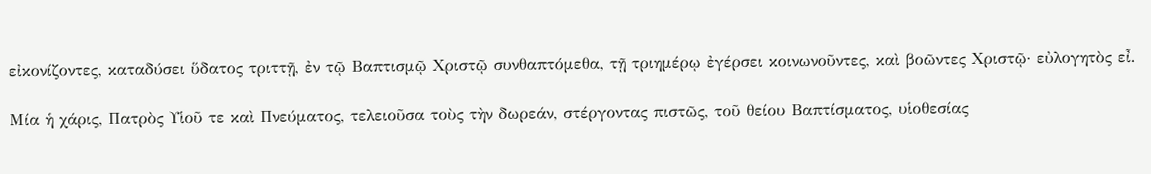εἰκονίζοντες, καταδύσει ὕδατος τριττῇ, ἐν τῷ Βαπτισμῷ Χριστῷ συνθαπτόμεθα, τῇ τριημέρῳ ἐγέρσει κοινωνοῦντες, καὶ βοῶντες Χριστῷ· εὐλογητὸς εἶ.

Μία ἡ χάρις, Πατρὸς Υἱοῦ τε καὶ Πνεύματος, τελειοῦσα τοὺς τὴν δωρεάν, στέργοντας πιστῶς, τοῦ θείου Βαπτίσματος, υἱοθεσίας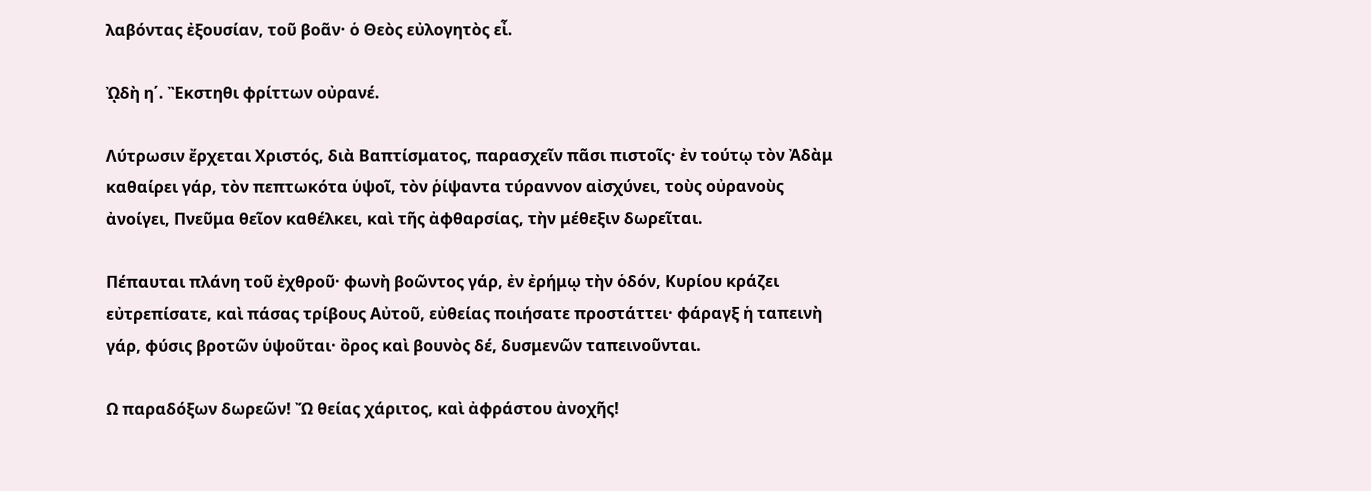λαβόντας ἐξουσίαν, τοῦ βοᾶν· ὁ Θεὸς εὐλογητὸς εἶ.

ᾨδὴ η΄. Ἒκστηθι φρίττων οὐρανέ.

Λύτρωσιν ἔρχεται Χριστός, διὰ Βαπτίσματος, παρασχεῖν πᾶσι πιστοῖς· ἐν τούτῳ τὸν Ἀδὰμ καθαίρει γάρ, τὸν πεπτωκότα ὑψοῖ, τὸν ῥίψαντα τύραννον αἰσχύνει, τοὺς οὐρανοὺς ἀνοίγει, Πνεῦμα θεῖον καθέλκει, καὶ τῆς ἀφθαρσίας, τὴν μέθεξιν δωρεῖται.

Πέπαυται πλάνη τοῦ ἐχθροῦ· φωνὴ βοῶντος γάρ, ἐν ἐρήμῳ τὴν ὁδόν, Κυρίου κράζει εὐτρεπίσατε, καὶ πάσας τρίβους Αὐτοῦ, εὐθείας ποιήσατε προστάττει· φάραγξ ἡ ταπεινὴ γάρ, φύσις βροτῶν ὑψοῦται· ὂρος καὶ βουνὸς δέ, δυσμενῶν ταπεινοῦνται.

Ω παραδόξων δωρεῶν! Ὤ θείας χάριτος, καὶ ἀφράστου ἀνοχῆς!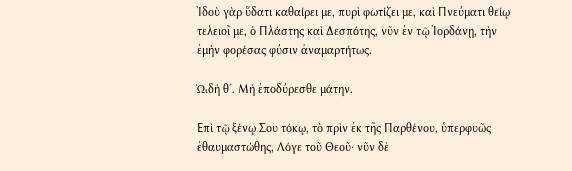Ἰδοὺ γὰρ ὕδατι καθαίρει με, πυρὶ φωτίζει με, καὶ Πνεύματι θείῳ τελειοῖ με, ὁ Πλάστης καὶ Δεσπότης, νῦν ἐν τῷ Ἰορδάνῃ, τὴν ἐμὴν φορέσας φύσιν ἀναμαρτήτως.

ᾨδὴ θ΄. Μὴ ἐποδύρεσθε μάτην.

Επὶ τῷ ξένῳ Σου τόκῳ, τὸ πρὶν ἐκ τῆς Παρθένου, ὑπερφυῶς ἐθαυμαστώθης, Λόγε τοῦ Θεοῦ· νῦν δὲ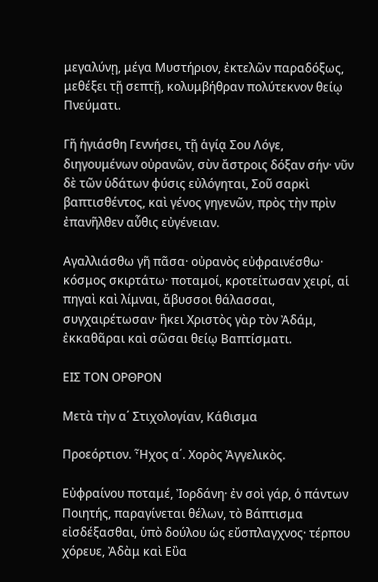μεγαλύνῃ, μέγα Μυστήριον, ἐκτελῶν παραδόξως, μεθέξει τῇ σεπτῇ, κολυμβήθραν πολύτεκνον θείῳ Πνεύματι.

Γῆ ἡγιάσθη Γεννήσει, τῇ ἁγίᾳ Σου Λόγε, διηγουμένων οὐρανῶν, σὺν ἄστροις δόξαν σήν· νῦν δὲ τῶν ὑδάτων φύσις εὐλόγηται, Σοῦ σαρκὶ βαπτισθέντος, καὶ γένος γηγενῶν, πρὸς τὴν πρὶν ἐπανῆλθεν αὖθις εὐγένειαν.

Αγαλλιάσθω γῆ πᾶσα· οὐρανὸς εὐφραινέσθω· κόσμος σκιρτάτω· ποταμοί, κροτείτωσαν χειρί, αἱ πηγαὶ καὶ λίμναι, ἄβυσσοι θάλασσαι, συγχαιρέτωσαν· ἣκει Χριστὸς γὰρ τὸν Ἀδάμ, ἐκκαθᾶραι καὶ σῶσαι θείῳ Βαπτίσματι.

ΕΙΣ ΤΟΝ ΟΡΘΡΟΝ

Μετὰ τὴν α΄ Στιχολογίαν, Κάθισμα

Προεόρτιον. Ἦχος α΄. Χορὸς Ἀγγελικὸς.

Εὐφραίνου ποταμέ, Ἰορδάνη· ἐν σοὶ γάρ, ὁ πάντων Ποιητής, παραγίνεται θέλων, τὸ Βάπτισμα εἰσδέξασθαι, ὑπὸ δούλου ὡς εὔσπλαγχνος· τέρπου χόρευε, Ἀδὰμ καὶ Εὒα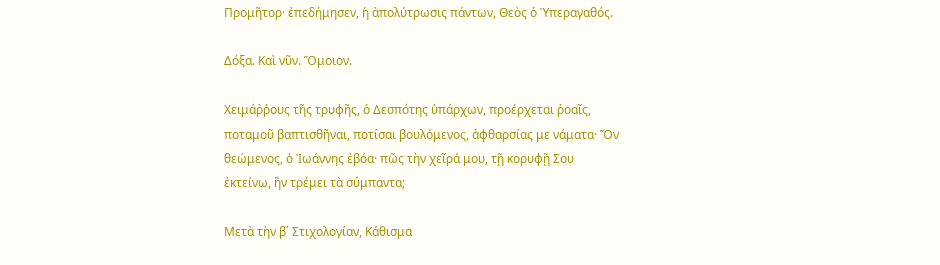Προμῆτορ· ἐπεδήμησεν, ἡ ἀπολύτρωσις πάντων, Θεὸς ὁ Ὑπεραγαθός.

Δόξα. Καὶ νῦν. Ὅμοιον.

Χειμάῤῥους τῆς τρυφῆς, ὁ Δεσπότης ὑπάρχων, προέρχεται ῥοαῖς, ποταμοῦ βαπτισθῆναι, ποτίσαι βουλόμενος, ἀφθαρσίας με νάματα· Ὅν θεώμενος, ὁ Ἰωάννης ἐβόα· πῶς τὴν χεῖρά μου, τῇ κορυφῇ Σου ἐκτείνω, ἣν τρέμει τὰ σύμπαντα;

Μετὰ τὴν β΄ Στιχολογίαν, Κάθισμα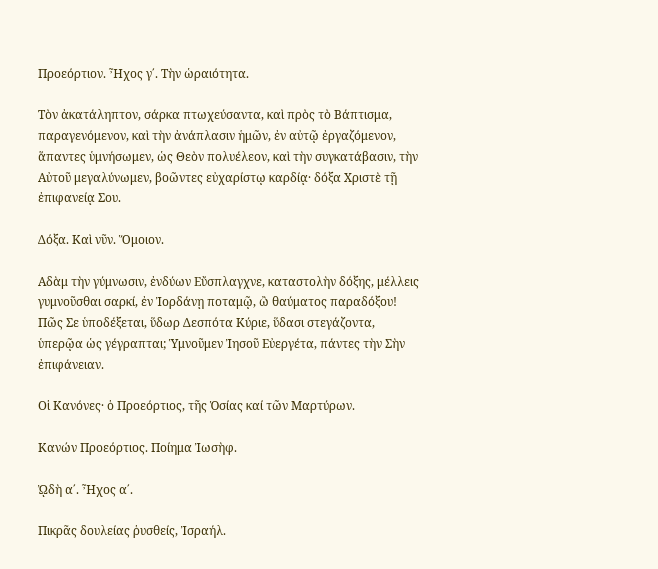Προεόρτιον. Ἦχος γ΄. Τὴν ὡραιότητα.

Τὸν ἀκατάληπτον, σάρκα πτωχεύσαντα, καὶ πρὸς τὸ Βάπτισμα, παραγενόμενον, καὶ τὴν ἀνάπλασιν ἡμῶν, ἐν αὐτῷ ἐργαζόμενον, ἅπαντες ὑμνήσωμεν, ὡς Θεὸν πολυέλεον, καὶ τὴν συγκατάβασιν, τὴν Αὐτοῦ μεγαλύνωμεν, βοῶντες εὐχαρίστῳ καρδίᾳ· δόξα Χριστὲ τῇ ἐπιφανείᾳ Σου.

Δόξα. Καὶ νῦν. Ὅμοιον.

Αδὰμ τὴν γύμνωσιν, ἐνδύων Εὔσπλαγχνε, καταστολὴν δόξης, μέλλεις γυμνοῦσθαι σαρκί, ἐν Ἰορδάνῃ ποταμῷ, ὢ θαύματος παραδόξου! Πῶς Σε ὑποδέξεται, ὕδωρ Δεσπότα Κύριε, ὕδασι στεγάζοντα, ὑπερῷα ὡς γέγραπται; Ὑμνοῦμεν Ἰησοῦ Εὐεργέτα, πάντες τὴν Σὴν ἐπιφάνειαν.

Οἱ Κανόνες· ὁ Προεόρτιος, τῆς Ὁσίας καί τῶν Μαρτύρων.

Κανών Προεόρτιος. Ποίημα Ἰωσὴφ.

ᾨδὴ α΄. Ἦχος α΄.

Πικρᾶς δουλείας ῥυσθείς, Ἰσραήλ.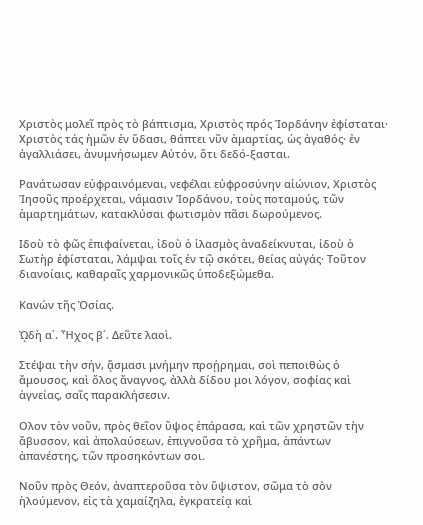Χριστὸς μολεῖ πρὸς τὸ βάπτισμα, Χριστὸς πρός Ἰορδάνην ἐφίσταται· Χριστὸς τάς ἡμῶν ἐν ὕδασι, θάπτει νῦν ἁμαρτίας, ὡς ἀγαθός· ἐν ἀγαλλιάσει, ἀνυμνήσωμεν Αὐτόν, ὅτι δεδό-ξασται.

Ρανάτωσαν εὐφραινόμεναι, νεφέλαι εὐφροσύνην αἰώνιον, Χριστὸς Ἰησοῦς προέρχεται, νάμασιν Ἰορδάνου, τοὺς ποταμούς, τῶν ἁμαρτημάτων, κατακλύσαι φωτισμὸν πᾶσι δωρούμενος.

Ιδοὺ τὸ φῶς ἐπιφαίνεται, ἰδοὺ ὁ ἱλασμὸς ἀναδείκνυται, ἰδοὺ ὁ Σωτὴρ ἐφίσταται, λάμψαι τοῖς ἐν τῷ σκότει, θείας αὐγάς· Τοῦτον διανοίαις, καθαραῖς χαρμονικῶς ὑποδεξώμεθα.

Κανών τῆς Ὁσίας.

ᾨδὴ α΄. Ἦχος β΄. Δεῦτε λαοὶ.

Στέψαι τὴν σήν, ᾄσμασι μνήμην προῄρημαι, σοὶ πεποιθὼς ὁ ἄμουσος, καὶ ὅλος ἄναγνος, ἀλλὰ δίδου μοι λόγον, σοφίας καὶ ἁγνείας, σαῖς παρακλήσεσιν.

Ολον τὸν νοῦν, πρὸς θεῖον ὕψος ἐπάρασα, καὶ τῶν χρηστῶν τὴν ἄβυσσον, καὶ ἀπολαύσεων, ἐπιγνοῦσα τὸ χρῆμα, ἁπάντων ἀπανέστης, τῶν προσηκόντων σοι.

Νοῦν πρὸς Θεόν, ἀναπτεροῦσα τὸν ὕψιστον, σῶμα τὸ σὸν ἡλούμενον, εἰς τὰ χαμαίζηλα, ἐγκρατείᾳ καὶ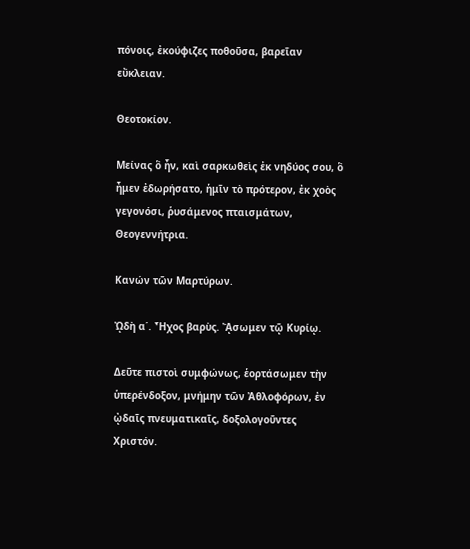πόνοις, ἐκούφιζες ποθοῦσα, βαρεῖαν εὔκλειαν.

Θεοτοκίον.

Μείνας ὃ ἦν, καὶ σαρκωθεὶς ἐκ νηδύος σου, ὃ ἦμεν ἐδωρήσατο, ἡμῖν τὸ πρότερον, ἐκ χοὸς γεγονόσι, ῥυσάμενος πταισμάτων, Θεογεννήτρια.

Κανών τῶν Μαρτύρων.

ᾨδὴ α΄. Ἦχος βαρὺς. ᾌσωμεν τῷ Κυρίῳ.

Δεῦτε πιστοὶ συμφώνως, ἑορτάσωμεν τὴν ὑπερένδοξον, μνήμην τῶν Ἀθλοφόρων, ἐν ᾠδαῖς πνευματικαῖς, δοξολογοῦντες Χριστόν.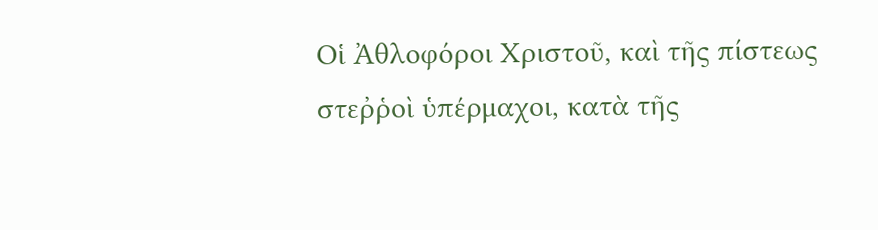Οἱ Ἀθλοφόροι Χριστοῦ, καὶ τῆς πίστεως στεῤῥοὶ ὑπέρμαχοι, κατὰ τῆς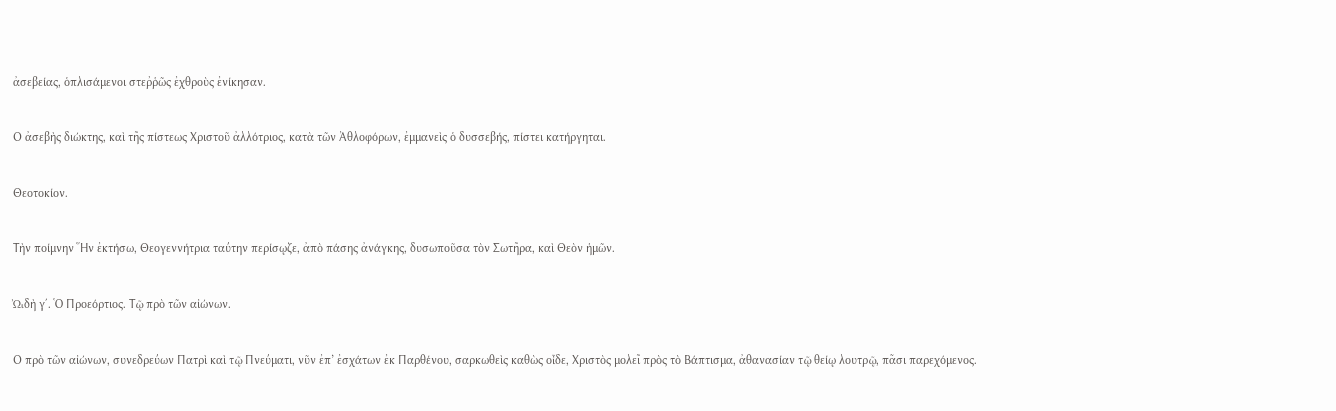ἀσεβείας, ὁπλισάμενοι στεῤῥῶς ἐχθροὺς ἐνίκησαν.

Ο ἀσεβὴς διώκτης, καὶ τῆς πίστεως Χριστοῦ ἀλλότριος, κατὰ τῶν Ἀθλοφόρων, ἐμμανεὶς ὁ δυσσεβής, πίστει κατήργηται.

Θεοτοκίον.

Τὴν ποίμνην Ἥν ἐκτήσω, Θεογεννήτρια ταύτην περίσῳζε, ἀπὸ πάσης ἀνάγκης, δυσωποῦσα τὸν Σωτῆρα, καὶ Θεὸν ἡμῶν.

ᾨδὴ γ΄. Ὁ Προεόρτιος. Τῷ πρὸ τῶν αἰώνων.

Ο πρὸ τῶν αἰώνων, συνεδρεύων Πατρὶ καὶ τῷ Πνεύματι, νῦν ἐπ’ ἐσχάτων ἐκ Παρθένου, σαρκωθεὶς καθὼς οἶδε, Χριστὸς μολεῖ πρὸς τὸ Βάπτισμα, ἀθανασίαν τῷ θείῳ λουτρῷ, πᾶσι παρεχόμενος.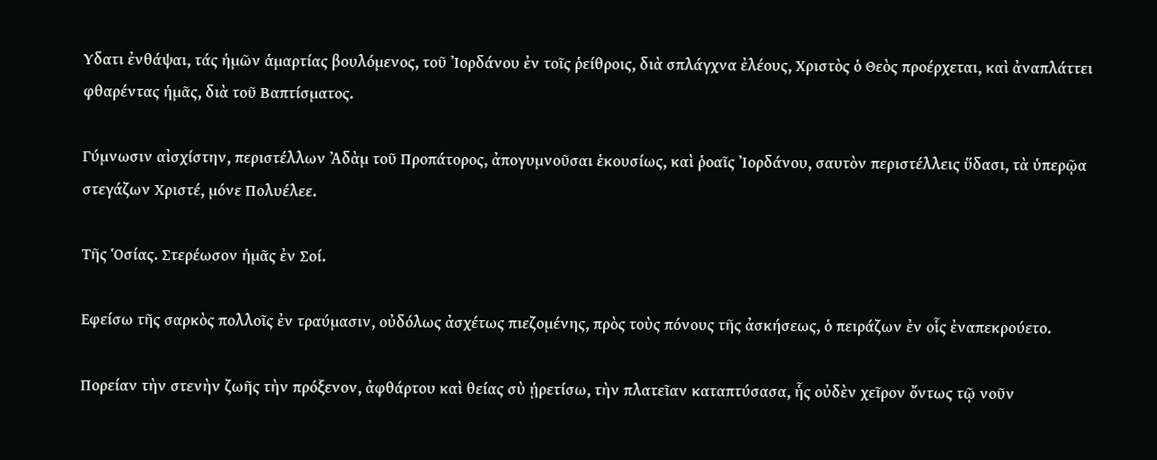Υδατι ἐνθάψαι, τάς ἡμῶν ἁμαρτίας βουλόμενος, τοῦ Ἰορδάνου ἐν τοῖς ῥείθροις, διὰ σπλάγχνα ἐλέους, Χριστὸς ὁ Θεὸς προέρχεται, καὶ ἀναπλάττει φθαρέντας ἡμᾶς, διὰ τοῦ Βαπτίσματος.

Γύμνωσιν αἰσχίστην, περιστέλλων Ἀδὰμ τοῦ Προπάτορος, ἀπογυμνοῦσαι ἑκουσίως, καὶ ῥοαῖς Ἰορδάνου, σαυτὸν περιστέλλεις ὕδασι, τὰ ὑπερῷα στεγάζων Χριστέ, μόνε Πολυέλεε.

Τῆς Ὁσίας. Στερέωσον ἡμᾶς ἐν Σοί.

Εφείσω τῆς σαρκὸς πολλοῖς ἐν τραύμασιν, οὐδόλως ἀσχέτως πιεζομένης, πρὸς τοὺς πόνους τῆς ἀσκήσεως, ὁ πειράζων ἐν οἷς ἐναπεκρούετο.

Πορείαν τὴν στενὴν ζωῆς τὴν πρόξενον, ἀφθάρτου καὶ θείας σὺ ᾑρετίσω, τὴν πλατεῖαν καταπτύσασα, ἧς οὐδὲν χεῖρον ὄντως τῷ νοῦν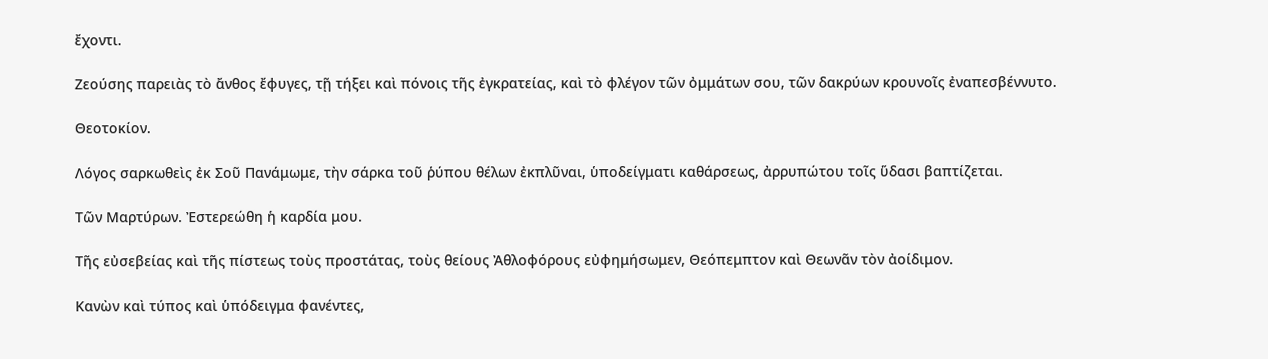ἔχοντι.

Ζεούσης παρειὰς τὸ ἄνθος ἔφυγες, τῇ τήξει καὶ πόνοις τῆς ἐγκρατείας, καὶ τὸ φλέγον τῶν ὀμμάτων σου, τῶν δακρύων κρουνοῖς ἐναπεσβέννυτο.

Θεοτοκίον.

Λόγος σαρκωθεὶς ἐκ Σοῦ Πανάμωμε, τὴν σάρκα τοῦ ῥύπου θέλων ἐκπλῦναι, ὑποδείγματι καθάρσεως, ἀρρυπώτου τοῖς ὕδασι βαπτίζεται.

Τῶν Μαρτύρων. Ἐστερεώθη ἡ καρδία μου.

Τῆς εὐσεβείας καὶ τῆς πίστεως τοὺς προστάτας, τοὺς θείους Ἀθλοφόρους εὐφημήσωμεν, Θεόπεμπτον καὶ Θεωνᾶν τὸν ἀοίδιμον.

Κανὼν καὶ τύπος καὶ ὑπόδειγμα φανέντες,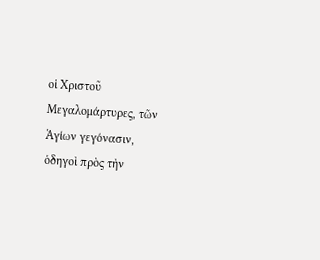οἱ Χριστοῦ Μεγαλομάρτυρες, τῶν Ἁγίων γεγόνασιν, ὁδηγοὶ πρὸς τὴν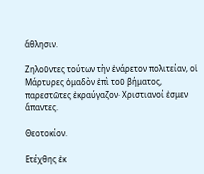ἄθλησιν.

Ζηλοῦντες τούτων τὴν ἐνάρετον πολιτείαν, οἱ Μάρτυρες ὁμαδὸν ἐπὶ τοῦ βήματος, παρεστῶτες ἐκραύγαζον· Χριστιανοί ἐσμεν ἅπαντες.

Θεοτοκίον.

Ετέχθης ἐκ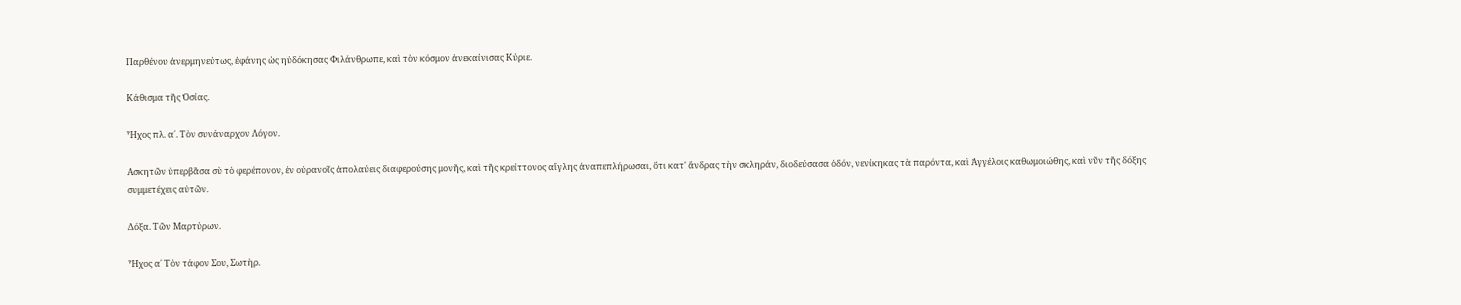Παρθένου ἀνερμηνεύτως, ἐφάνης ὡς ηὐδόκησας Φιλάνθρωπε, καὶ τὸν κόσμον ἀνεκαίνισας Κύριε.

Κάθισμα τῆς Ὁσίας.

Ἦχος πλ. α΄. Τὸν συνάναρχον Λόγον.

Ασκητῶν ὑπερβᾶσα σὺ τὸ φερέπονον, ἐν οὐρανοῖς ἀπολαύεις διαφερούσης μονῆς, καὶ τῆς κρείττονος αἴγλης ἀναπεπλήρωσαι, ὅτι κατ' ἄνδρας τὴν σκληράν, διοδεύσασα ὁδόν, νενίκηκας τὰ παρόντα, καὶ Ἀγγέλοις καθωμοιώθης, καὶ νῦν τῆς δόξης συμμετέχεις αὐτῶν.

Δόξα. Τῶν Μαρτύρων.

Ἦχος α΄ Τὸν τάφον Σου, Σωτὴρ.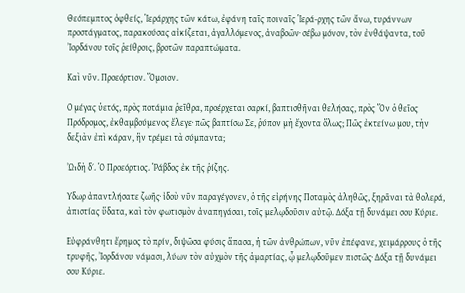Θεόπεμπτος ὀφθείς, Ἱεράρχης τῶν κάτω, ἐφάνη ταῖς ποιναῖς Ἱερά-ρχης τῶν ἄνω, τυράννων προστάγματος, παρακούσας αἰκίζεται, ἀγαλλόμενος, ἀναβοῶν· σέβω μόνον, τὸν ἐνθάψαντα, τοῦ Ἰορδάνου τοῖς ῥείθροις, βροτῶν παραπτώματα.

Καὶ νῦν. Προεόρτιον. Ὅμοιον.

Ο μέγας ὑετός, πρὸς ποτάμια ῥεῖθρα, προέρχεται σαρκί, βαπτισθῆναι θελήσας, πρὸς Ὅν ὁ θεῖος Πρόδρομος, ἐκθαμβούμενος ἔλεγε· πῶς βαπτίσω Σε, ῥύπον μὴ ἔχοντα ὅλως; Πῶς ἐκτείνω μου, τὴν δεξιὰν ἐπὶ κάραν, ἣν τρέμει τὰ σύμπαντα;

ᾨδὴ δ΄. Ὁ Προεόρτιος. Ῥάβδος ἐκ τῆς ῥίζης.

Υδωρ ἀπαντλήσατε ζωῆς· ἰδοὺ νῦν παραγέγονεν, ὁ τῆς εἰρήνης Ποταμὸς ἀληθῶς, ξηρᾶναι τὰ θολερά, ἀπιστίας ὕδατα, καὶ τὸν φωτισμὸν ἀναπηγάσαι, τοῖς μελῳδοῦσιν αὐτῷ. Δόξα τῇ δυνάμει σου Κύριε.

Εὐφράνθητι ἔρημος τὸ πρίν, διψῶσα φύσις ἅπασα, ἡ τῶν ἀνθρώπων, νῦν ἐπέφανε, χειμάρρους ὁ τῆς τρυφῆς, Ἰορδάνου νάμασι, λύων τὸν αὐχμὸν τῆς ἁμαρτίας, ᾧ μελῳδοῦμεν πιστῶς· Δόξα τῇ δυνάμει σου Κύριε.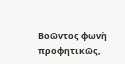Βοῶντος φωνὴ προφητικῶς,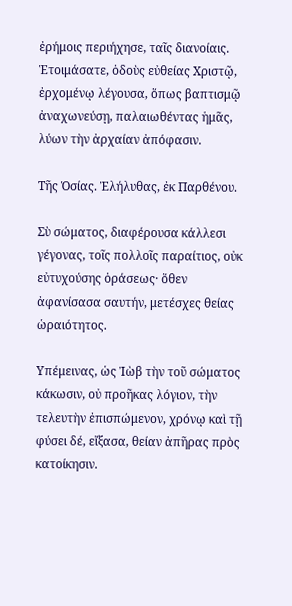ἐρήμοις περιήχησε, ταῖς διανοίαις. Ἑτοιμάσατε, ὁδοὺς εὐθείας Χριστῷ, ἐρχομένῳ λέγουσα, ὅπως βαπτισμῷ ἀναχωνεύσῃ, παλαιωθέντας ἡμᾶς, λύων τὴν ἀρχαίαν ἀπόφασιν.

Τῆς Ὁσίας. Ἐλήλυθας, ἐκ Παρθένου.

Σὺ σώματος, διαφέρουσα κάλλεσι γέγονας, τοῖς πολλοῖς παραίτιος, οὐκ εὐτυχούσης ὁράσεως· ὅθεν ἀφανίσασα σαυτήν, μετέσχες θείας ὡραιότητος.

Υπέμεινας, ὡς Ἰὼβ τὴν τοῦ σώματος κάκωσιν, οὐ προῆκας λόγιον, τὴν τελευτὴν ἐπισπώμενον, χρόνῳ καὶ τῇ φύσει δέ, εἴξασα, θείαν ἀπῆρας πρὸς κατοίκησιν.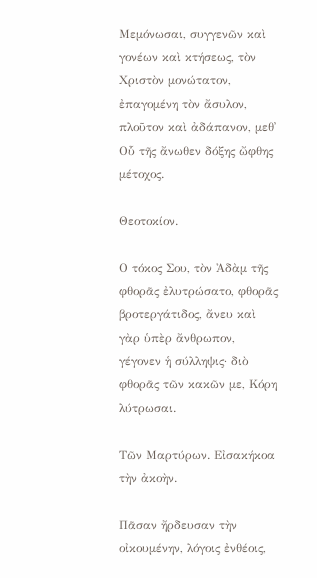Μεμόνωσαι, συγγενῶν καὶ γονέων καὶ κτήσεως, τὸν Χριστὸν μονώτατον, ἐπαγομένη τὸν ἄσυλον, πλοῦτον καὶ ἀδάπανον, μεθ᾽ Οὗ τῆς ἄνωθεν δόξης ὤφθης μέτοχος.

Θεοτοκίον.

Ο τόκος Σου, τὸν Ἀδὰμ τῆς φθορᾶς ἐλυτρώσατο, φθορᾶς βροτεργάτιδος, ἄνευ καὶ γὰρ ὑπὲρ ἄνθρωπον, γέγονεν ἡ σύλληψις· διὸ φθορᾶς τῶν κακῶν με, Κόρη λύτρωσαι.

Τῶν Μαρτύρων. Εἰσακήκοα τὴν ἀκοὴν.

Πᾶσαν ἤρδευσαν τὴν οἰκουμένην, λόγοις ἐνθέοις,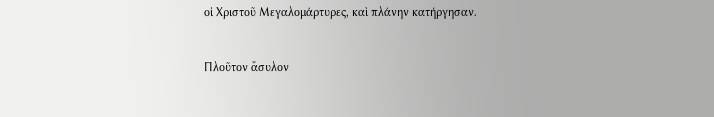οἱ Χριστοῦ Μεγαλομάρτυρες, καὶ πλάνην κατήργησαν.

Πλοῦτον ἄσυλον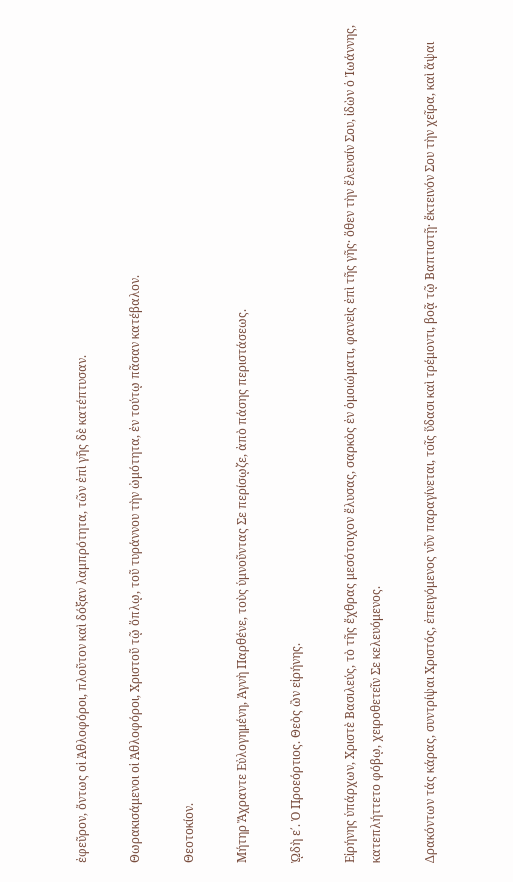ἐφεῦρον, ὄντως οἱ Ἀθλοφόροι, πλοῦτον καὶ δόξαν λαμπρότητα, τῶν ἐπὶ γῆς δὲ κατέπτυσαν.

Θωρακισάμενοι οἱ Ἀθλοφόροι, Χριστοῦ τῷ ὅπλῳ, τοῦ τυράννου τὴν ὠμότητα, ἐν τούτῳ πᾶσαν κατέβαλον.

Θεοτοκίον.

Μήτηρ Ἄχραντε Εὐλογημένη, Ἁγνὴ Παρθένε, τοὺς ὑμνοῦντας Σε περίσῳζε, ἀπὸ πάσης περιστάσεως.

ᾨδὴ ε΄. Ὁ Προεόρτιος. Θεὸς ὢν εἰρήνης.

Εἰρήνης ὑπάρχων, Χριστὲ Βασιλεύς, τὸ τῆς ἔχθρας μεσότοιχον ἔλυσας, σαρκὸς ἐν ὁμοιώματι, φανεὶς ἐπὶ τῆς γῆς· ὅθεν τὴν ἔλευσίν Σου, ἰδὼν ὁ Ἰωάννης, κατεπλήττετο φόβῳ, χειροθετεῖν Σε κελευόμενος.

Δρακόντων τάς κάρας, συντρίψαι Χριστός, ἐπειγόμενος νῦν παραγίνεται, τοῖς ὕδασι καὶ τρέμοντι, βοᾷ τῷ Βαπτιστῇ· ἔκτεινόν Σου τὴν χεῖρα, καὶ ἅψαι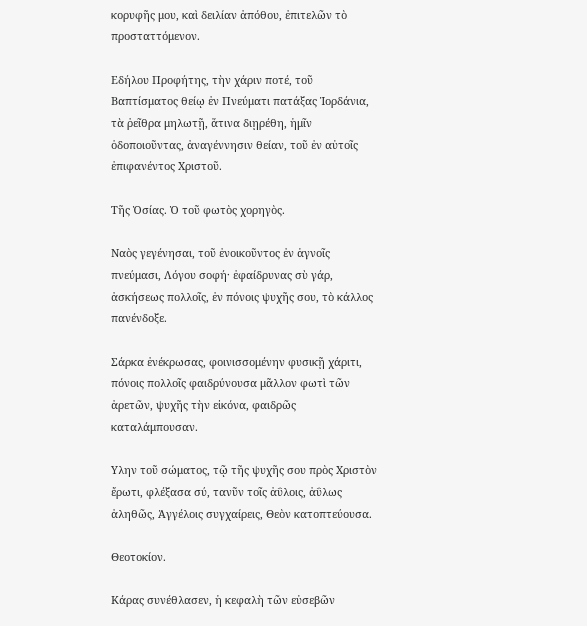κορυφῆς μου, καὶ δειλίαν ἀπόθου, ἐπιτελῶν τὸ προσταττόμενον.

Εδήλου Προφήτης, τὴν χάριν ποτέ, τοῦ Βαπτίσματος θείῳ ἐν Πνεύματι πατάξας Ἰορδάνια, τὰ ῥεῖθρα μηλωτῇ, ἅτινα διῃρέθη, ἡμῖν ὁδοποιοῦντας, ἀναγέννησιν θείαν, τοῦ ἐν αὐτοῖς ἐπιφανέντος Χριστοῦ.

Τῆς Ὁσίας. Ὁ τοῦ φωτὸς χορηγὸς.

Ναὸς γεγένησαι, τοῦ ἐνοικοῦντος ἐν ἁγνοῖς πνεύμασι, Λόγου σοφή· ἐφαίδρυνας σὺ γάρ, ἀσκήσεως πολλοῖς, ἐν πόνοις ψυχῆς σου, τὸ κάλλος πανένδοξε.

Σάρκα ἐνέκρωσας, φοινισσομένην φυσικῇ χάριτι, πόνοις πολλοῖς φαιδρύνουσα μᾶλλον φωτὶ τῶν ἀρετῶν, ψυχῆς τὴν εἰκόνα, φαιδρῶς καταλάμπουσαν.

Υλην τοῦ σώματος, τῷ τῆς ψυχῆς σου πρὸς Χριστὸν ἔρωτι, φλέξασα σύ, τανῦν τοῖς ἀΰλοις, ἀΰλως ἀληθῶς, Ἀγγέλοις συγχαίρεις, Θεὸν κατοπτεύουσα.

Θεοτοκίον.

Κάρας συνέθλασεν, ἡ κεφαλὴ τῶν εὐσεβῶν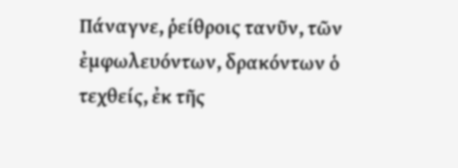Πάναγνε, ῥείθροις τανῦν, τῶν ἐμφωλευόντων, δρακόντων ὁ τεχθείς, ἐκ τῆς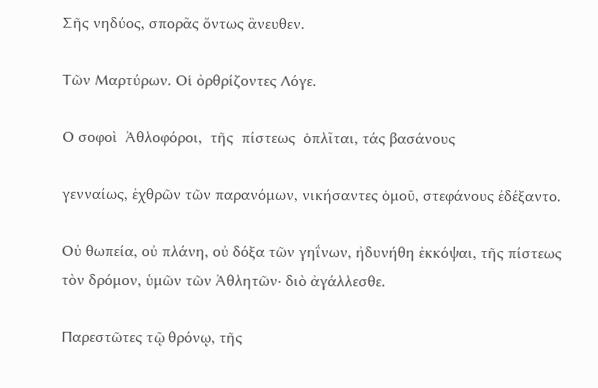Σῆς νηδύος, σπορᾶς ὄντως ἂνευθεν.

Τῶν Μαρτύρων. Οἱ ὀρθρίζοντες Λόγε.

Ο σοφοὶ  Ἀθλοφόροι,  τῆς  πίστεως  ὁπλῖται, τάς βασάνους

γενναίως, ἐχθρῶν τῶν παρανόμων, νικήσαντες ὁμοῦ, στεφάνους ἐδέξαντο.

Οὐ θωπεία, οὐ πλάνη, οὐ δόξα τῶν γηΐνων, ἠδυνήθη ἐκκόψαι, τῆς πίστεως τὸν δρόμον, ὑμῶν τῶν Ἀθλητῶν· διὸ ἀγάλλεσθε.

Παρεστῶτες τῷ θρόνῳ, τῆς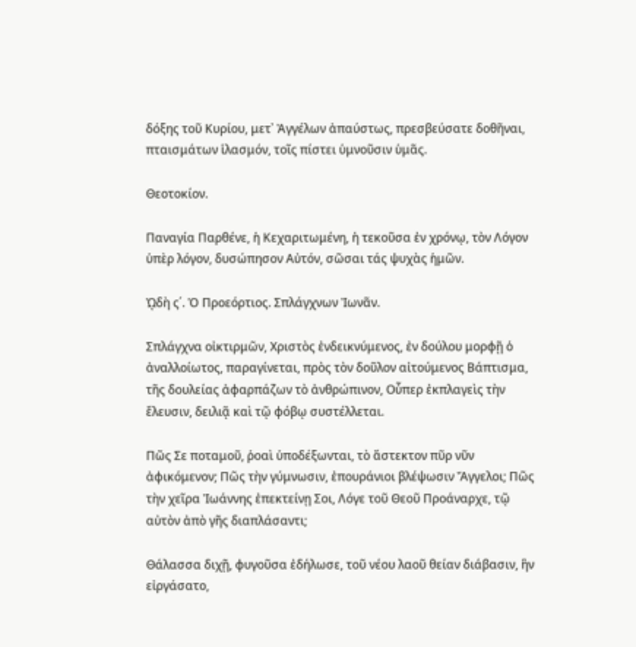δόξης τοῦ Κυρίου, μετ᾽ Ἀγγέλων ἀπαύστως, πρεσβεύσατε δοθῆναι, πταισμάτων ἱλασμόν, τοῖς πίστει ὑμνοῦσιν ὑμᾶς.

Θεοτοκίον.

Παναγία Παρθένε, ἡ Κεχαριτωμένη, ἡ τεκοῦσα ἐν χρόνῳ, τὸν Λόγον ὑπὲρ λόγον, δυσώπησον Αὐτόν, σῶσαι τάς ψυχὰς ἡμῶν.

ᾨδὴ ς΄. Ὁ Προεόρτιος. Σπλάγχνων Ἰωνᾶν.

Σπλάγχνα οἰκτιρμῶν, Χριστὸς ἐνδεικνύμενος, ἐν δούλου μορφῇ ὁ ἀναλλοίωτος, παραγίνεται, πρὸς τὸν δοῦλον αἰτούμενος Βάπτισμα, τῆς δουλείας ἀφαρπάζων τὸ ἀνθρώπινον, Οὗπερ ἐκπλαγεὶς τὴν ἔλευσιν, δειλιᾷ καὶ τῷ φόβῳ συστέλλεται.

Πῶς Σε ποταμοῦ, ῥοαὶ ὑποδέξωνται, τὸ ἄστεκτον πῦρ νῦν ἀφικόμενον; Πῶς τὴν γύμνωσιν, ἐπουράνιοι βλέψωσιν Ἄγγελοι; Πῶς τὴν χεῖρα Ἰωάννης ἐπεκτείνῃ Σοι, Λόγε τοῦ Θεοῦ Προάναρχε, τῷ αὐτὸν ἀπὸ γῆς διαπλάσαντι;

Θάλασσα διχῇ, φυγοῦσα ἐδήλωσε, τοῦ νέου λαοῦ θείαν διάβασιν, ἣν εἰργάσατο,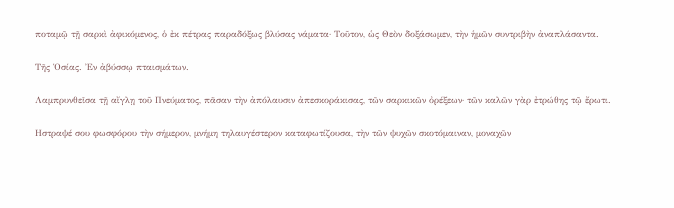ποταμῷ τῇ σαρκὶ ἀφικόμενος, ὁ ἐκ πέτρας παραδόξως βλύσας νάματα· Τοῦτον, ὡς Θεὸν δοξάσωμεν, τὴν ἡμῶν συντριβὴν ἀναπλάσαντα.

Τῆς Ὁσίας. Ἐν ἀβύσσῳ πταισμάτων.

Λαμπρυνθεῖσα τῇ αἴγλῃ τοῦ Πνεύματος, πᾶσαν τὴν ἀπόλαυσιν ἀπεσκοράκισας, τῶν σαρκικῶν ὀρέξεων· τῶν καλῶν γὰρ ἐτρώθης τῷ ἔρωτι.

Ηστραψέ σου φωσφόρου τὴν σήμερον, μνήμη τηλαυγέστερον καταφωτίζουσα, τὴν τῶν ψυχῶν σκοτόμαιναν, μοναχῶν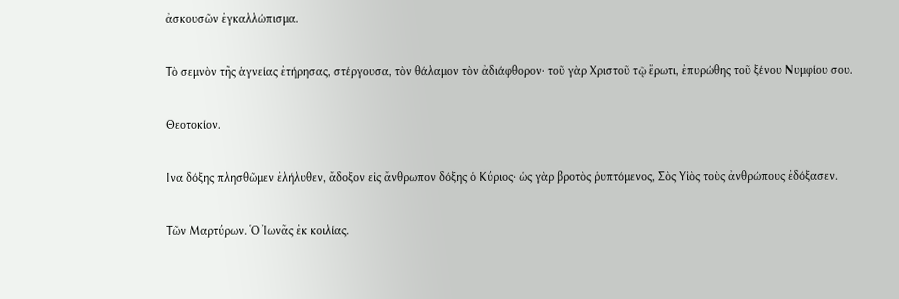ἀσκουσῶν ἐγκαλλώπισμα.

Τὸ σεμνὸν τῆς ἁγνείας ἐτήρησας, στέργουσα, τὸν θάλαμον τὸν ἀδιάφθορον· τοῦ γὰρ Χριστοῦ τῷ ἔρωτι, ἐπυρώθης τοῦ ξένου Νυμφίου σου.

Θεοτοκίον.

Ινα δόξης πλησθῶμεν ἐλήλυθεν, ἄδοξον εἰς ἄνθρωπον δόξης ὁ Κύριος· ὡς γὰρ βροτὸς ῥυπτόμενος, Σὸς Υἱὸς τοὺς ἀνθρώπους ἐδόξασεν.

Τῶν Μαρτύρων. Ὁ Ἰωνᾶς ἐκ κοιλίας.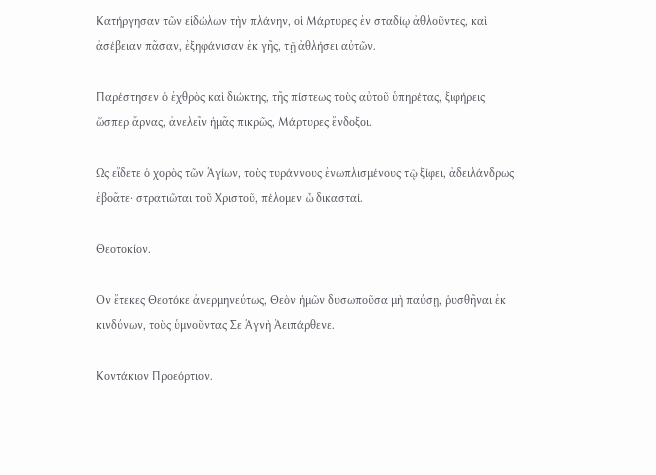Κατήργησαν τῶν εἰδώλων τὴν πλάνην, οἱ Μάρτυρες ἐν σταδίῳ ἀθλοῦντες, καὶ ἀσέβειαν πᾶσαν, ἐξηφάνισαν ἐκ γῆς, τῇ ἀθλήσει αὐτῶν.

Παρέστησεν ὁ ἐχθρὸς καὶ διώκτης, τῆς πίστεως τοὺς αὐτοῦ ὑπηρέτας, ξιφήρεις ὥσπερ ἄρνας, ἀνελεῖν ἡμᾶς πικρῶς, Μάρτυρες ἔνδοξοι.

Ως εἴδετε ὁ χορὸς τῶν Ἁγίων, τοὺς τυράννους ἐνωπλισμένους τῷ ξίφει, ἀδειλάνδρως ἐβοᾶτε· στρατιῶται τοῦ Χριστοῦ, πέλομεν ὦ δικασταί.

Θεοτοκίον.

Ον ἔτεκες Θεοτόκε ἀνερμηνεύτως, Θεὸν ἡμῶν δυσωποῦσα μὴ παύσῃ, ῥυσθῆναι ἐκ κινδύνων, τοὺς ὑμνοῦντας Σε Ἁγνὴ Ἀειπάρθενε.

Κοντάκιον Προεόρτιον.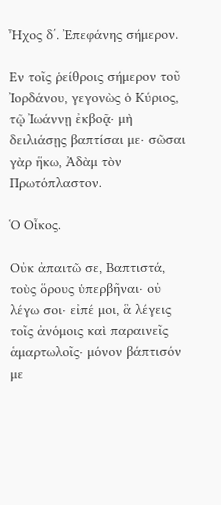Ἦχος δ΄. Ἐπεφάνης σήμερον.

Εν τοῖς ῥείθροις σήμερον τοῦ Ἰορδάνου, γεγονὼς ὁ Κύριος, τῷ Ἰωάννῃ ἐκβοᾷ· μὴ δειλιάσῃς βαπτίσαι με· σῶσαι γὰρ ἥκω, Ἀδὰμ τὸν Πρωτόπλαστον.

Ὁ Οἶκος.

Οὐκ ἀπαιτῶ σε, Βαπτιστά, τοὺς ὅρους ὑπερβῆναι· οὐ λέγω σοι· εἰπέ μοι, ἃ λέγεις τοῖς ἀνόμοις καὶ παραινεῖς ἁμαρτωλοῖς· μόνον βάπτισόν με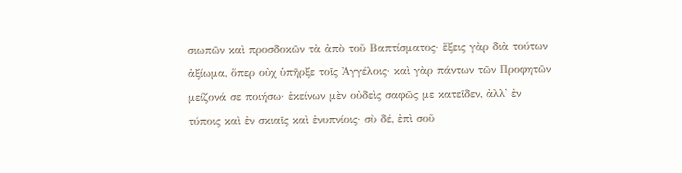σιωπῶν καὶ προσδοκῶν τὰ ἀπὸ τοῦ Βαπτίσματος· ἕξεις γὰρ διὰ τούτων ἀξίωμα, ὅπερ οὐχ ὑπῆρξε τοῖς Ἀγγέλοις· καὶ γὰρ πάντων τῶν Προφητῶν μείζονά σε ποιήσω· ἐκείνων μὲν οὐδεὶς σαφῶς με κατεῖδεν, ἀλλ᾽ ἐν τύποις καὶ ἐν σκιαῖς καὶ ἐνυπνίοις· σὺ δέ, ἐπὶ σοῦ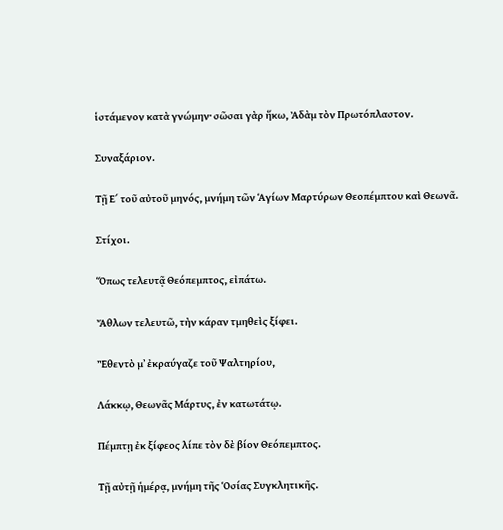ἱστάμενον κατὰ γνώμην· σῶσαι γὰρ ἥκω, Ἀδὰμ τὸν Πρωτόπλαστον.

Συναξάριον.

Τῇ Ε΄ τοῦ αὐτοῦ μηνός, μνήμη τῶν Ἁγίων Μαρτύρων Θεοπέμπτου καὶ Θεωνᾶ.

Στίχοι.

Ὅπως τελευτᾷ Θεόπεμπτος, εἰπάτω.

Ἄθλων τελευτῶ, τὴν κάραν τμηθεὶς ξίφει.

Ἒθεντὸ μ᾽ ἐκραύγαζε τοῦ Ψαλτηρίου,

Λάκκῳ, Θεωνᾶς Μάρτυς, ἐν κατωτάτῳ.

Πέμπτῃ ἐκ ξίφεος λίπε τὸν δὲ βίον Θεόπεμπτος.

Τῇ αὐτῇ ἡμέρᾳ, μνήμη τῆς Ὁσίας Συγκλητικῆς.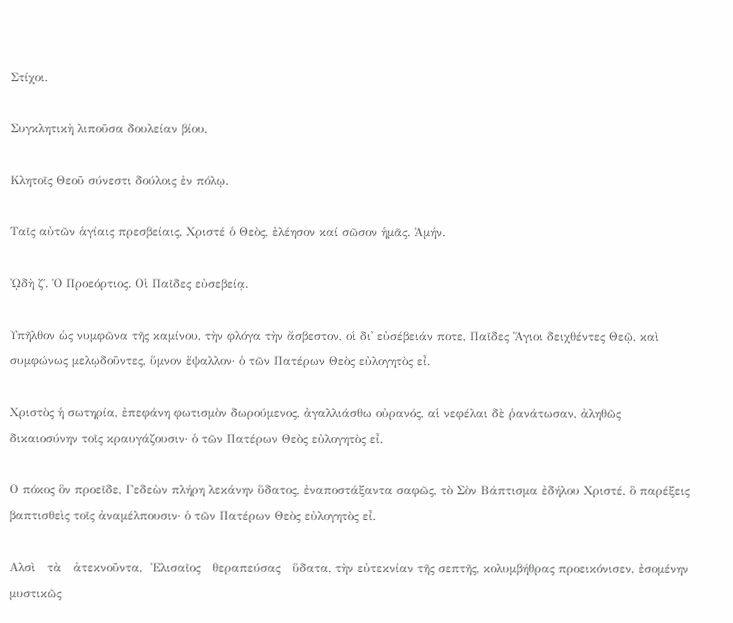Στίχοι.

Συγκλητικὴ λιποῦσα δουλείαν βίου,

Κλητοῖς Θεοῦ σύνεστι δούλοις ἐν πόλῳ.

Ταῖς αὐτῶν ἁγίαις πρεσβείαις, Χριστέ ὁ Θεὸς, ἐλέησον καί σῶσον ἡμᾶς. Ἀμήν.

ᾨδὴ ζ΄. Ὁ Προεόρτιος. Οἱ Παῖδες εὐσεβείᾳ.

Υπῆλθον ὡς νυμφῶνα τῆς καμίνου, τὴν φλόγα τὴν ἄσβεστον, οἱ δι᾽ εὐσέβειάν ποτε, Παῖδες Ἅγιοι δειχθέντες Θεῷ, καὶ συμφώνως μελῳδοῦντες, ὕμνον ἔψαλλον· ὁ τῶν Πατέρων Θεὸς εὐλογητὸς εἶ.

Χριστὸς ἡ σωτηρία, ἐπεφάνη φωτισμὸν δωρούμενος, ἀγαλλιάσθω οὐρανός, αἱ νεφέλαι δὲ ῥανάτωσαν, ἀληθῶς δικαιοσύνην τοῖς κραυγάζουσιν· ὁ τῶν Πατέρων Θεὸς εὐλογητὸς εἶ.

Ο πόκος ὃν προεῖδε, Γεδεὼν πλήρη λεκάνην ὕδατος, ἐναποστάξαντα σαφῶς, τὸ Σὸν Βάπτισμα ἐδήλου Χριστέ, ὃ παρέξεις βαπτισθεὶς τοῖς ἀναμέλπουσιν· ὁ τῶν Πατέρων Θεὸς εὐλογητὸς εἶ.

Αλσὶ   τὰ   ἀτεκνοῦντα,  Ἐλισαῖος   θεραπεύσας   ὕδατα, τὴν εὐτεκνίαν τῆς σεπτῆς, κολυμβήθρας προεικόνισεν, ἐσομένην μυστικῶς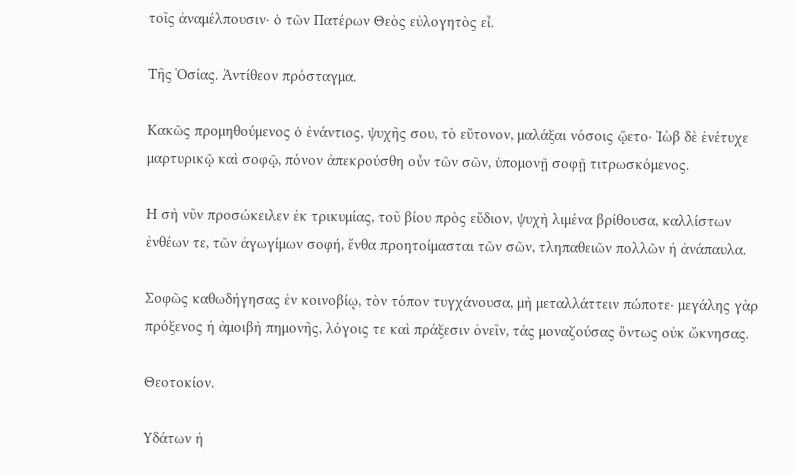τοῖς ἀναμέλπουσιν· ὁ τῶν Πατέρων Θεὸς εὐλογητὸς εἶ.

Τῆς Ὁσίας. Ἀντίθεον πρόσταγμα.

Κακῶς προμηθούμενος ὁ ἐνάντιος, ψυχῆς σου, τὸ εὔτονον, μαλάξαι νόσοις ᾤετο· Ἰὼβ δὲ ἐνέτυχε μαρτυρικῷ καὶ σοφῷ, πόνον ἀπεκρούσθη οὖν τῶν σῶν, ὑπομονῇ σοφῇ τιτρωσκόμενος.

Η σὴ νῦν προσώκειλεν ἐκ τρικυμίας, τοῦ βίου πρὸς εὔδιον, ψυχὴ λιμένα βρίθουσα, καλλίστων ἐνθέων τε, τῶν ἀγωγίμων σοφή, ἔνθα προητοίμασται τῶν σῶν, τληπαθειῶν πολλῶν ἡ ἀνάπαυλα.

Σοφῶς καθωδήγησας ἐν κοινοβίῳ, τὸν τόπον τυγχάνουσα, μὴ μεταλλάττειν πώποτε· μεγάλης γὰρ πρόξενος ἡ ἀμοιβὴ πημονῆς, λόγοις τε καὶ πράξεσιν ὀνεῖν, τάς μοναζούσας ὄντως οὐκ ὤκνησας.

Θεοτοκίον.

Υδάτων ἡ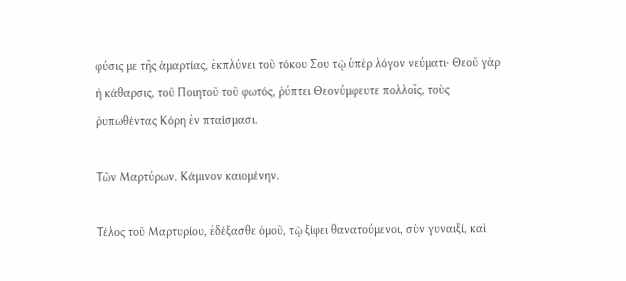φύσις με τῆς ἁμαρτίας, ἐκπλύνει τοῦ τόκου Σου τῷ ὑπὲρ λόγον νεύματι· Θεοῦ γὰρ ἡ κάθαρσις, τοῦ Ποιητοῦ τοῦ φωτός, ῥύπτει Θεονύμφευτε πολλοῖς, τοὺς ῥυπωθέντας Κόρη ἐν πταίσμασι.

Τῶν Μαρτύρων. Κάμινον καιομένην.

Τέλος τοῦ Μαρτυρίου, ἐδέξασθε ὁμοῦ, τῷ ξίφει θανατούμενοι, σὺν γυναιξί, καὶ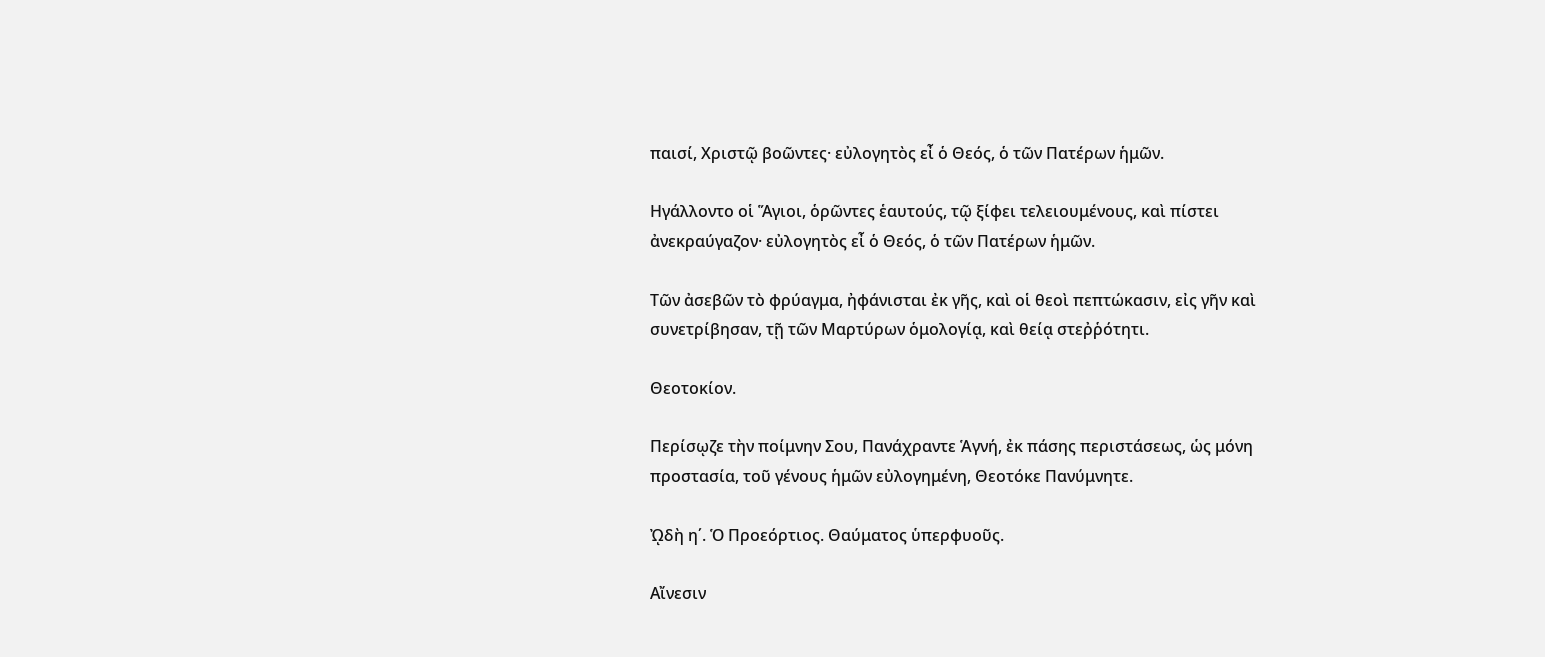παισί, Χριστῷ βοῶντες· εὐλογητὸς εἶ ὁ Θεός, ὁ τῶν Πατέρων ἡμῶν.

Ηγάλλοντο οἱ Ἅγιοι, ὁρῶντες ἑαυτούς, τῷ ξίφει τελειουμένους, καὶ πίστει ἀνεκραύγαζον· εὐλογητὸς εἶ ὁ Θεός, ὁ τῶν Πατέρων ἡμῶν.

Τῶν ἀσεβῶν τὸ φρύαγμα, ἠφάνισται ἐκ γῆς, καὶ οἱ θεοὶ πεπτώκασιν, εἰς γῆν καὶ συνετρίβησαν, τῇ τῶν Μαρτύρων ὁμολογίᾳ, καὶ θείᾳ στεῤῥότητι.

Θεοτοκίον.

Περίσῳζε τὴν ποίμνην Σου, Πανάχραντε Ἁγνή, ἐκ πάσης περιστάσεως, ὡς μόνη προστασία, τοῦ γένους ἡμῶν εὐλογημένη, Θεοτόκε Πανύμνητε.

ᾨδὴ η΄. Ὁ Προεόρτιος. Θαύματος ὑπερφυοῦς.

Αἴνεσιν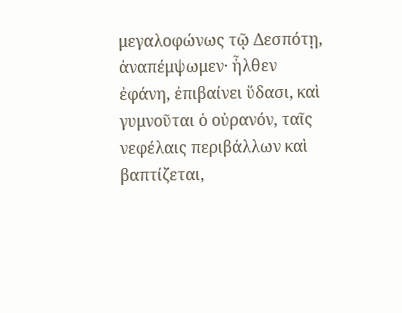μεγαλοφώνως τῷ Δεσπότῃ, ἀναπέμψωμεν· ἦλθεν ἐφάνη, ἐπιβαίνει ὕδασι, καὶ γυμνοῦται ὁ οὐρανόν, ταῖς νεφέλαις περιβάλλων καὶ βαπτίζεται,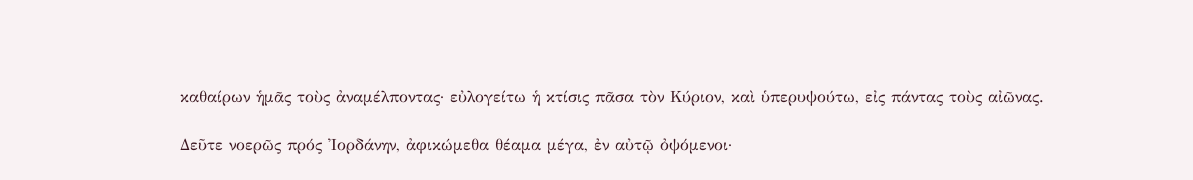καθαίρων ἡμᾶς τοὺς ἀναμέλποντας· εὐλογείτω ἡ κτίσις πᾶσα τὸν Κύριον, καὶ ὑπερυψούτω, εἰς πάντας τοὺς αἰῶνας.

Δεῦτε νοερῶς πρός Ἰορδάνην, ἀφικώμεθα θέαμα μέγα, ἐν αὐτῷ ὀψόμενοι·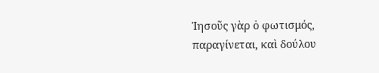Ἰησοῦς γὰρ ὁ φωτισμός, παραγίνεται, καὶ δούλου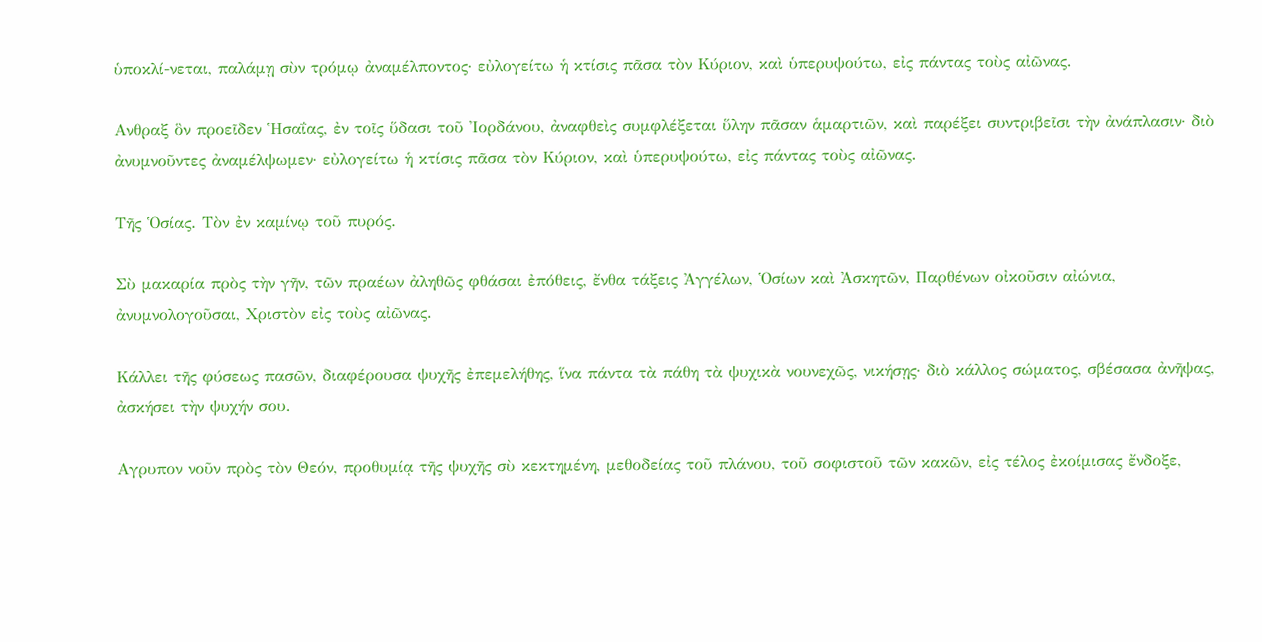ὑποκλί-νεται, παλάμῃ σὺν τρόμῳ ἀναμέλποντος· εὐλογείτω ἡ κτίσις πᾶσα τὸν Κύριον, καὶ ὑπερυψούτω, εἰς πάντας τοὺς αἰῶνας.

Ανθραξ ὃν προεῖδεν Ἡσαΐας, ἐν τοῖς ὕδασι τοῦ Ἰορδάνου, ἀναφθεὶς συμφλέξεται ὕλην πᾶσαν ἁμαρτιῶν, καὶ παρέξει συντριβεῖσι τὴν ἀνάπλασιν· διὸ ἀνυμνοῦντες ἀναμέλψωμεν· εὐλογείτω ἡ κτίσις πᾶσα τὸν Κύριον, καὶ ὑπερυψούτω, εἰς πάντας τοὺς αἰῶνας.

Τῆς Ὁσίας. Τὸν ἐν καμίνῳ τοῦ πυρός.

Σὺ μακαρία πρὸς τὴν γῆν, τῶν πραέων ἀληθῶς φθάσαι ἐπόθεις, ἔνθα τάξεις Ἀγγέλων, Ὁσίων καὶ Ἀσκητῶν, Παρθένων οἰκοῦσιν αἰώνια, ἀνυμνολογοῦσαι, Χριστὸν εἰς τοὺς αἰῶνας.

Κάλλει τῆς φύσεως πασῶν, διαφέρουσα ψυχῆς ἐπεμελήθης, ἵνα πάντα τὰ πάθη τὰ ψυχικὰ νουνεχῶς, νικήσῃς· διὸ κάλλος σώματος, σβέσασα ἀνῆψας, ἀσκήσει τὴν ψυχήν σου.

Αγρυπον νοῦν πρὸς τὸν Θεόν, προθυμίᾳ τῆς ψυχῆς σὺ κεκτημένη, μεθοδείας τοῦ πλάνου, τοῦ σοφιστοῦ τῶν κακῶν, εἰς τέλος ἐκοίμισας ἔνδοξε,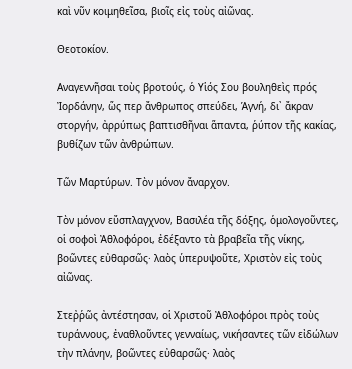καὶ νῦν κοιμηθεῖσα, βιοῖς εἰς τοὺς αἰῶνας.

Θεοτοκίον.

Αναγεννῆσαι τοὺς βροτούς, ὁ Υἱός Σου βουληθεὶς πρός Ἰορδάνην, ὥς περ ἄνθρωπος σπεύδει, Ἁγνή, δι᾽ ἄκραν στοργήν, ἀρρύπως βαπτισθῆναι ἅπαντα, ῥύπον τῆς κακίας, βυθίζων τῶν ἀνθρώπων.

Τῶν Μαρτύρων. Τὸν μόνον ἄναρχον.

Τὸν μόνον εὔσπλαγχνον, Βασιλέα τῆς δόξης, ὁμολογοῦντες, οἱ σοφοὶ Ἀθλοφόροι, ἐδέξαντο τὰ βραβεῖα τῆς νίκης, βοῶντες εὐθαρσῶς· λαὸς ὑπερυψοῦτε, Χριστὸν εἰς τοὺς αἰῶνας.

Στεῤῥῶς ἀντέστησαν, οἱ Χριστοῦ Ἀθλοφόροι πρὸς τοὺς τυράννους, ἐναθλοῦντες γενναίως, νικήσαντες τῶν εἰδώλων τὴν πλάνην, βοῶντες εὐθαρσῶς· λαὸς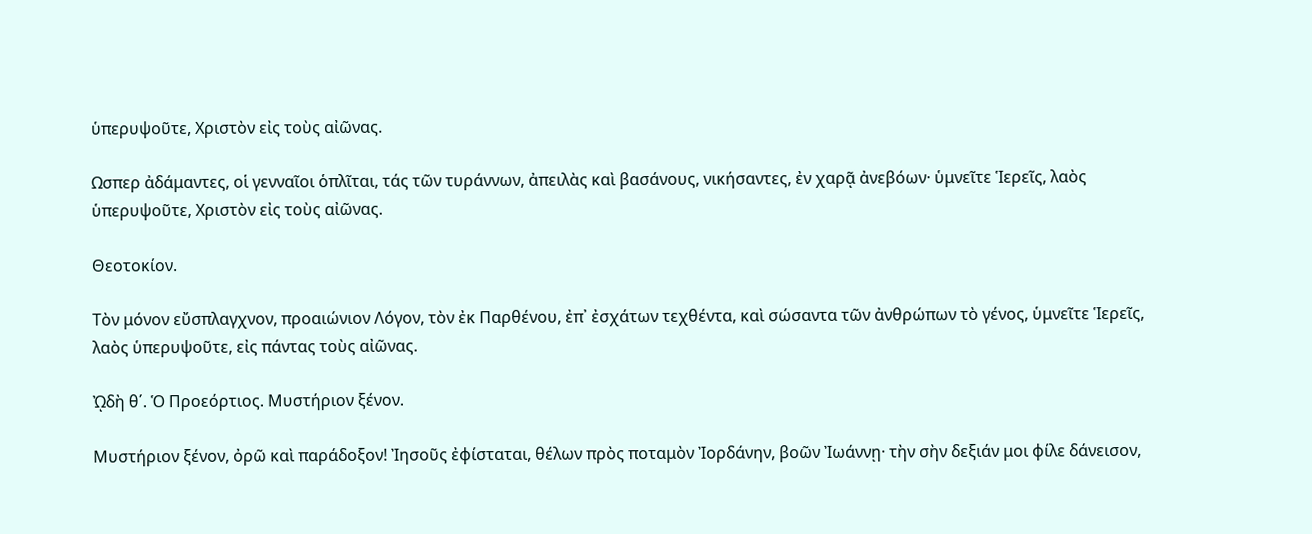ὑπερυψοῦτε, Χριστὸν εἰς τοὺς αἰῶνας.

Ωσπερ ἀδάμαντες, οἱ γενναῖοι ὁπλῖται, τάς τῶν τυράννων, ἀπειλὰς καὶ βασάνους, νικήσαντες, ἐν χαρᾷ ἀνεβόων· ὑμνεῖτε Ἱερεῖς, λαὸς ὑπερυψοῦτε, Χριστὸν εἰς τοὺς αἰῶνας.

Θεοτοκίον.

Τὸν μόνον εὔσπλαγχνον, προαιώνιον Λόγον, τὸν ἐκ Παρθένου, ἐπ᾽ ἐσχάτων τεχθέντα, καὶ σώσαντα τῶν ἀνθρώπων τὸ γένος, ὑμνεῖτε Ἱερεῖς, λαὸς ὑπερυψοῦτε, εἰς πάντας τοὺς αἰῶνας.

ᾨδὴ θ΄. Ὁ Προεόρτιος. Μυστήριον ξένον.

Μυστήριον ξένον, ὀρῶ καὶ παράδοξον! Ἰησοῦς ἐφίσταται, θέλων πρὸς ποταμὸν Ἰορδάνην, βοῶν Ἰωάννῃ· τὴν σὴν δεξιάν μοι φίλε δάνεισον,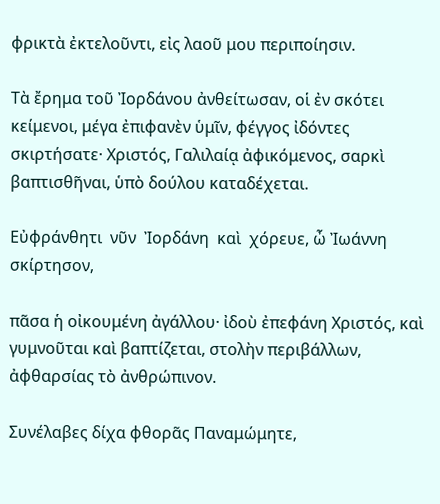φρικτὰ ἐκτελοῦντι, εἰς λαοῦ μου περιποίησιν.

Τὰ ἔρημα τοῦ Ἰορδάνου ἀνθείτωσαν, οἱ ἐν σκότει κείμενοι, μέγα ἐπιφανὲν ὑμῖν, φέγγος ἰδόντες σκιρτήσατε· Χριστός, Γαλιλαίᾳ ἀφικόμενος, σαρκὶ βαπτισθῆναι, ὑπὸ δούλου καταδέχεται.

Εὐφράνθητι  νῦν  Ἰορδάνη  καὶ  χόρευε, ὦ Ἰωάννη σκίρτησον,

πᾶσα ἡ οἰκουμένη ἀγάλλου· ἰδοὺ ἐπεφάνη Χριστός, καὶ γυμνοῦται καὶ βαπτίζεται, στολὴν περιβάλλων, ἀφθαρσίας τὸ ἀνθρώπινον.

Συνέλαβες δίχα φθορᾶς Παναμώμητε,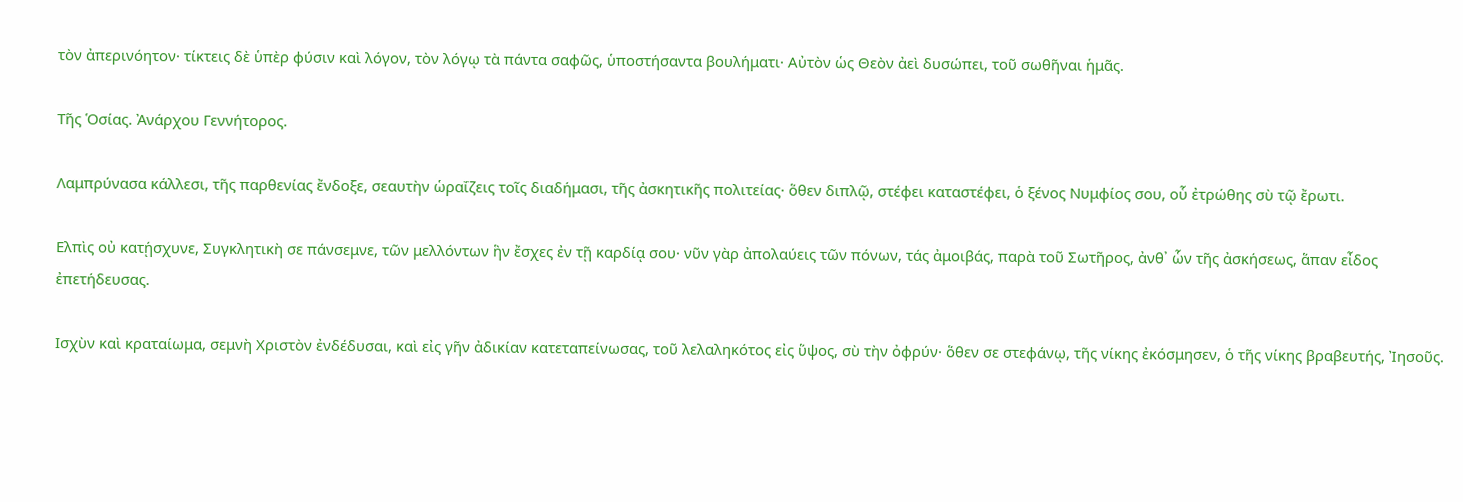τὸν ἀπερινόητον· τίκτεις δὲ ὑπὲρ φύσιν καὶ λόγον, τὸν λόγῳ τὰ πάντα σαφῶς, ὑποστήσαντα βουλήματι· Αὐτὸν ὡς Θεὸν ἀεὶ δυσώπει, τοῦ σωθῆναι ἡμᾶς.

Τῆς Ὁσίας. Ἀνάρχου Γεννήτορος.

Λαμπρύνασα κάλλεσι, τῆς παρθενίας ἔνδοξε, σεαυτὴν ὡραΐζεις τοῖς διαδήμασι, τῆς ἀσκητικῆς πολιτείας· ὅθεν διπλῷ, στέφει καταστέφει, ὁ ξένος Νυμφίος σου, οὗ ἐτρώθης σὺ τῷ ἔρωτι.

Ελπὶς οὐ κατῄσχυνε, Συγκλητικὴ σε πάνσεμνε, τῶν μελλόντων ἣν ἔσχες ἐν τῇ καρδίᾳ σου· νῦν γὰρ ἀπολαύεις τῶν πόνων, τάς ἀμοιβάς, παρὰ τοῦ Σωτῆρος, ἀνθ᾽ ὧν τῆς ἀσκήσεως, ἅπαν εἶδος ἐπετήδευσας.

Ισχὺν καὶ κραταίωμα, σεμνὴ Χριστὸν ἐνδέδυσαι, καὶ εἰς γῆν ἀδικίαν κατεταπείνωσας, τοῦ λελαληκότος εἰς ὕψος, σὺ τὴν ὀφρύν· ὅθεν σε στεφάνῳ, τῆς νίκης ἐκόσμησεν, ὁ τῆς νίκης βραβευτής, Ἰησοῦς.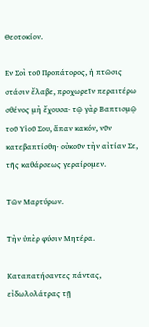Θεοτοκίον.

Εν Σοὶ τοῦ Προπάτορος, ἡ πτῶσις στάσιν ἔλαβε, προχωρεῖν περαιτέρω σθένος μὴ ἔχουσα· τῷ γὰρ Βαπτισμῷ τοῦ Υἱοῦ Σου, ἅπαν κακόν, νῦν κατεβαπτίσθη· οὐκοῦν τὴν αἰτίαν Σε, τῆς καθάρσεως γεραίρομεν.

Τῶν Μαρτύρων.

Τὴν ὑπὲρ φύσιν Μητέρα.

Καταπατήσαντες πάντας, εἰδωλολάτρας τῇ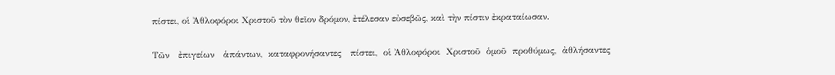πίστει, οἱ Ἀθλοφόροι Χριστοῦ τὸν θεῖον δρόμον, ἐτέλεσαν εὐσεβῶς, καὶ τὴν πίστιν ἐκραταίωσαν.

Τῶν   ἐπιγείων   ἁπάντων,  καταφρονήσαντες   πίστει,  οἱ Ἀθλοφόροι  Χριστοῦ  ὁμοῦ  προθύμως,  ἀθλήσαντες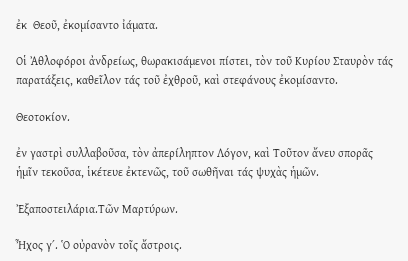ἐκ  Θεοῦ, ἐκομίσαντο ἰάματα.

Οἱ Ἀθλοφόροι ἀνδρείως, θωρακισάμενοι πίστει, τὸν τοῦ Κυρίου Σταυρὸν τάς παρατάξεις, καθεῖλον τάς τοῦ ἐχθροῦ, καὶ στεφάνους ἐκομίσαντο.

Θεοτοκίον.

ἐν γαστρὶ συλλαβοῦσα, τὸν ἀπερίληπτον Λόγον, καὶ Τοῦτον ἄνευ σπορᾶς ἡμῖν τεκοῦσα, ἱκέτευε ἐκτενῶς, τοῦ σωθῆναι τάς ψυχὰς ἡμῶν.

Ἐξαποστειλάρια.Τῶν Μαρτύρων.

Ἦχος γ΄. Ὁ οὐρανὸν τοῖς ἄστροις.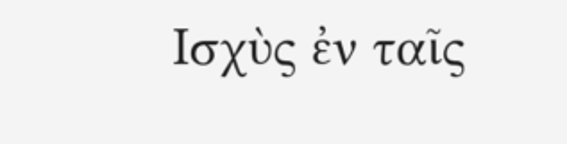Ισχὺς ἐν ταῖς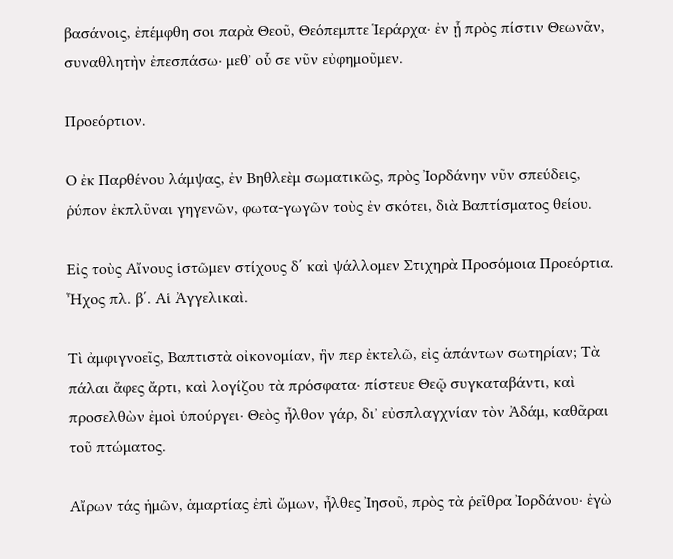βασάνοις, ἐπέμφθη σοι παρὰ Θεοῦ, Θεόπεμπτε Ἱεράρχα· ἐν ᾗ πρὸς πίστιν Θεωνᾶν, συναθλητὴν ἐπεσπάσω· μεθ᾽ οὗ σε νῦν εὐφημοῦμεν.

Προεόρτιον.

Ο ἐκ Παρθένου λάμψας, ἐν Βηθλεὲμ σωματικῶς, πρὸς Ἰορδάνην νῦν σπεύδεις, ῥύπον ἐκπλῦναι γηγενῶν, φωτα-γωγῶν τοὺς ἐν σκότει, διὰ Βαπτίσματος θείου.

Εἰς τοὺς Αἴνους ἱστῶμεν στίχους δ΄ καὶ ψάλλομεν Στιχηρὰ Προσόμοια Προεόρτια. Ἦχος πλ. β΄. Αἱ Ἀγγελικαὶ.

Τὶ ἀμφιγνοεῖς, Βαπτιστὰ οἰκονομίαν, ἣν περ ἐκτελῶ, εἰς ἁπάντων σωτηρίαν; Τὰ πάλαι ἄφες ἄρτι, καὶ λογίζου τὰ πρόσφατα· πίστευε Θεῷ συγκαταβάντι, καὶ προσελθὼν ἐμοὶ ὑπούργει· Θεὸς ἦλθον γάρ, δι᾽ εὐσπλαγχνίαν τὸν Ἀδάμ, καθᾶραι τοῦ πτώματος.

Αἴρων τάς ἡμῶν, ἁμαρτίας ἐπὶ ὤμων, ἦλθες Ἰησοῦ, πρὸς τὰ ῥεῖθρα Ἰορδάνου· ἐγὼ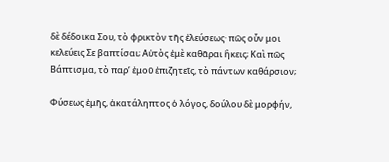δὲ δέδοικα Σου, τὸ φρικτὸν τῆς ἐλεύσεως· πῶς οὖν μοι κελεύεις Σε βαπτίσαι; Αὐτὸς ἐμὲ καθᾶραι ἣκεις; Καὶ πῶς Βάπτισμα, τὸ παρ’ ἐμοῦ ἐπιζητεῖς, τὸ πάντων καθάρσιον;

Φύσεως ἐμῆς, ἀκατάληπτος ὁ λόγος, δούλου δὲ μορφήν,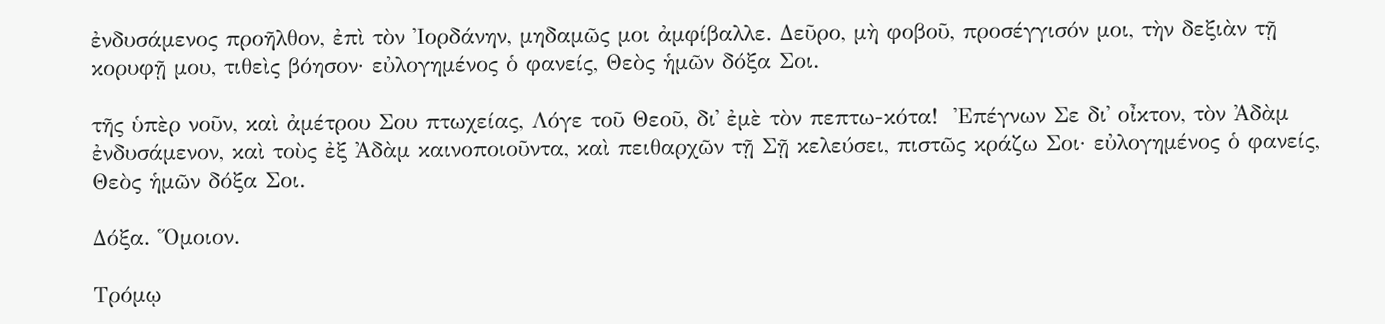ἐνδυσάμενος προῆλθον, ἐπὶ τὸν Ἰορδάνην, μηδαμῶς μοι ἀμφίβαλλε. Δεῦρο, μὴ φοβοῦ, προσέγγισόν μοι, τὴν δεξιὰν τῇ κορυφῇ μου, τιθεὶς βόησον· εὐλογημένος ὁ φανείς, Θεὸς ἡμῶν δόξα Σοι.

τῆς ὑπὲρ νοῦν, καὶ ἀμέτρου Σου πτωχείας, Λόγε τοῦ Θεοῦ, δι᾽ ἐμὲ τὸν πεπτω-κότα!  Ἐπέγνων Σε δι᾽ οἶκτον, τὸν Ἀδὰμ ἐνδυσάμενον, καὶ τοὺς ἐξ Ἀδὰμ καινοποιοῦντα, καὶ πειθαρχῶν τῇ Σῇ κελεύσει, πιστῶς κράζω Σοι· εὐλογημένος ὁ φανείς, Θεὸς ἡμῶν δόξα Σοι.

Δόξα. Ὅμοιον.

Τρόμῳ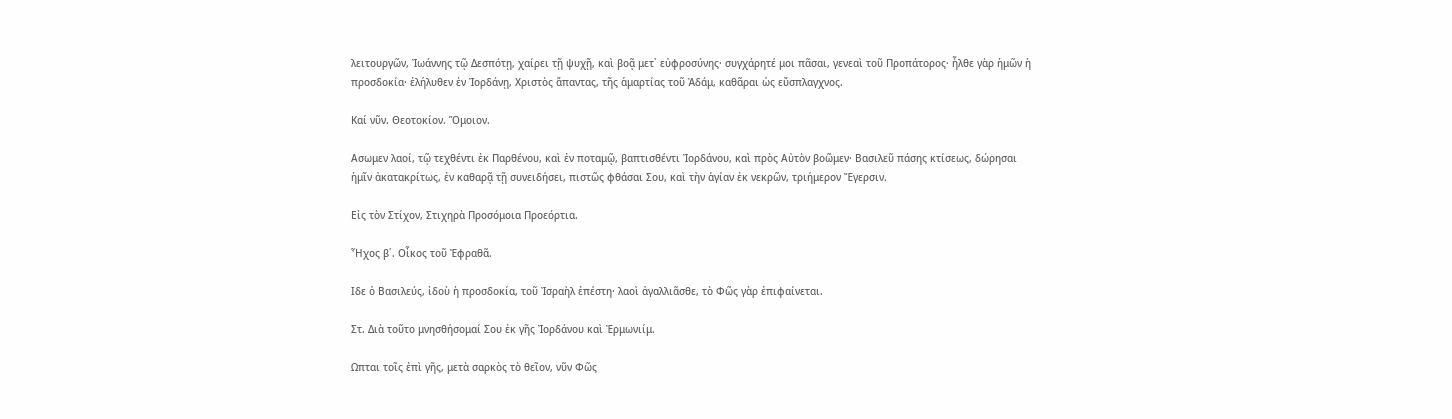λειτουργῶν, Ἰωάννης τῷ Δεσπότῃ, χαίρει τῇ ψυχῇ, καὶ βοᾷ μετ᾽ εὐφροσύνης· συγχάρητέ μοι πᾶσαι, γενεαὶ τοῦ Προπάτορος· ἦλθε γὰρ ἡμῶν ἡ προσδοκία· ἐλήλυθεν ἐν Ἰορδάνῃ, Χριστὸς ἅπαντας, τῆς ἁμαρτίας τοῦ Ἀδάμ, καθᾶραι ὡς εὔσπλαγχνος.

Καί νῦν. Θεοτοκίον. Ὅμοιον.

Ασωμεν λαοί, τῷ τεχθέντι ἐκ Παρθένου, καὶ ἐν ποταμῷ, βαπτισθέντι Ἰορδάνου, καὶ πρὸς Αὐτὸν βοῶμεν· Βασιλεῦ πάσης κτίσεως, δώρησαι ἡμῖν ἀκατακρίτως, ἐν καθαρᾷ τῇ συνειδήσει, πιστῶς φθάσαι Σου, καὶ τὴν ἁγίαν ἐκ νεκρῶν, τριήμερον Ἔγερσιν.

Εἰς τὸν Στίχον, Στιχηρὰ Προσόμοια Προεόρτια.

Ἦχος β΄. Οἶκος τοῦ Ἐφραθᾶ.

Ιδε ὁ Βασιλεύς, ἰδοὺ ἡ προσδοκία, τοῦ Ἰσραὴλ ἐπέστη· λαοὶ ἀγαλλιᾶσθε, τὸ Φῶς γὰρ ἐπιφαίνεται.

Στ. Διὰ τοῦτο μνησθήσομαί Σου ἐκ γῆς Ἰορδάνου καὶ Ἐρμωνιίμ.

Ωπται τοῖς ἐπὶ γῆς, μετὰ σαρκὸς τὸ θεῖον, νῦν Φῶς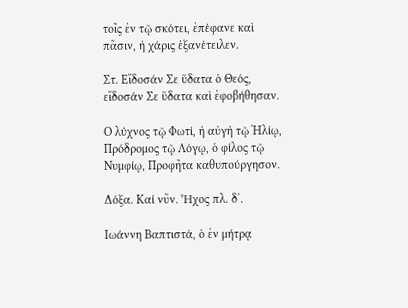τοῖς ἐν τῷ σκότει, ἐπέφανε καὶ πᾶσιν, ἡ χάρις ἑξανέτειλεν.

Στ. Εἴδοσάν Σε ὕδατα ὁ Θεός, εἴδοσάν Σε ὕδατα καὶ ἐφοβήθησαν.

Ο λύχνος τῷ Φωτί, ἡ αὐγὴ τῷ Ἡλίῳ, Πρόδρομος τῷ Λόγῳ, ὁ φίλος τῷ Νυμφίῳ, Προφῆτα καθυπούργησον.

Δόξα. Καί νῦν. Ἦχος πλ. δ΄.

Ιωάννη Βαπτιστά, ὁ ἐν μήτρᾳ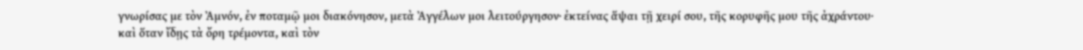γνωρίσας με τὸν Ἀμνόν, ἐν ποταμῷ μοι διακόνησον, μετὰ Ἀγγέλων μοι λειτούργησον· ἐκτείνας ἅψαι τῇ χειρί σου, τῆς κορυφῆς μου τῆς ἀχράντου· καὶ ὅταν ἴδῃς τὰ ὄρη τρέμοντα, καὶ τὸν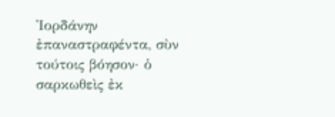Ἰορδάνην ἐπαναστραφέντα, σὺν τούτοις βόησον· ὁ σαρκωθεὶς ἐκ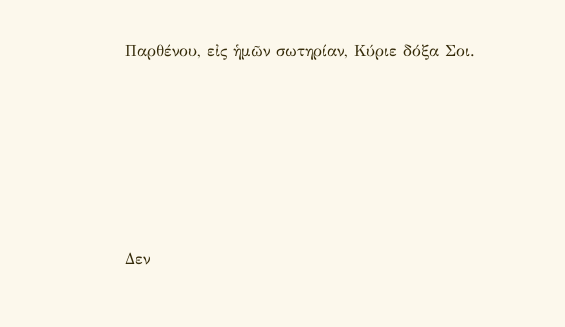Παρθένου, εἰς ἡμῶν σωτηρίαν, Κύριε δόξα Σοι.







Δεν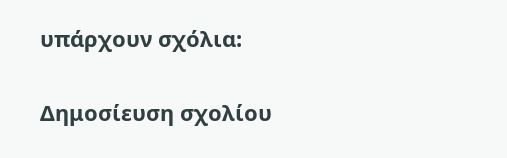υπάρχουν σχόλια:

Δημοσίευση σχολίου